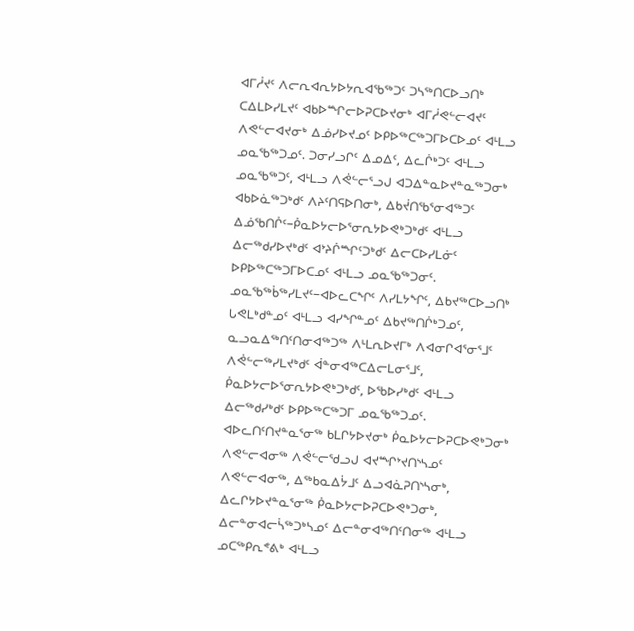ᐊᒥᓲᔪᑦ ᐱᓕᕆᐊᕆᔭᐅᔭᕆᐊᖃᖅᑐᑦ ᑐᓴᖅᑎᑕᐅᓗᑎᒃ ᑕᐃᒪᐅᓯᒪᔪᑦ ᐊᑲᐅᙱᓕᐅᕈᑕᐅᔪᓂᒃ ᐊᒥᓲᕙᓪᓕᐊᔪᑦ ᐱᕙᓪᓕᐊᔪᓂᒃ ᐃᓅᓯᐅᔪᓄᑦ ᐅᑭᐅᖅᑕᖅᑐᒥᐅᑕᐅᓄᑦ ᐊᒻᒪᓗ ᓄᓇᖃᖅᑐᓄᑦ. ᑐᓂᓯᓗᒋᑦ ᐃᓄᐃᑦ, ᐃᓚᒌᒃᑐᑦ ᐊᒻᒪᓗ ᓄᓇᖃᖅᑐᑦ, ᐊᒻᒪᓗ ᐱᕚᓪᓕᕐᓗᒍ ᐊᑐᐃᓐᓇᐅᔪᓐᓇᖅᑐᓂᒃ ᐊᑲᐅᓈᖅᑐᒃᑯᑦ ᐱᔨᑦᑎᕋᐅᑎᓂᒃ, ᐃᑲᔫᑎᖃᕐᓂᐊᖅᑐᑦ ᐃᓅᖃᑎᒌᑦ−ᑮᓇᐅᔭᓕᐅᕐᓂᕆᔭᐅᕙᒃᑐᒃᑯᑦ ᐊᒻᒪᓗ ᐃᓕᖅᑯᓯᐅᔪᒃᑯᑦ ᐊᔾᔨᒌᙱᑦᑐᒃᑯᑦ ᐃᓕᑕᐅᓯᒪᓃᑦ ᐅᑭᐅᖅᑕᖅᑐᒥᐅᑕᓄᑦ ᐊᒻᒪᓗ ᓄᓇᖃᖅᑐᓂᑦ. ᓄᓇᖃᖅᑳᖅᓯᒪᔪᑦ−ᐊᐅᓚᑕᖏᑦ ᐱᓯᒪᔭᖏᑦ, ᐃᑲᔪᖅᑕᐅᓗᑎᒃ ᒐᕙᒪᒃᑯᓐᓄᑦ ᐊᒻᒪᓗ ᐊᓯᖏᓐᓄᑦ ᐃᑲᔪᖅᑎᒌᒃᑐᓄᑦ, ᓇᓗᓇᐃᖅᑎᑦᑎᓂᐊᖅᑐᖅ ᐱᒻᒪᕆᐅᔪᒥᒃ ᐱᐊᓂᒋᐊᕐᓂᕐᒧᑦ ᐱᕚᓪᓕᖅᓯᒪᔪᒃᑯᑦ ᐋᓐᓂᐊᖅᑕᐃᓕᒪᓂᕐᒧᑦ, ᑮᓇᐅᔭᓕᐅᕐᓂᕆᔭᐅᕙᒃᑐᒃᑯᑦ, ᐅᖃᐅᓯᒃᑯᑦ ᐊᒻᒪᓗ ᐃᓕᖅᑯᓯᒃᑯᑦ ᐅᑭᐅᖅᑕᖅᑐᒥ ᓄᓇᖃᖅᑐᓄᑦ.
ᐊᐅᓚᑎᑦᑎᔪᓐᓇᕐᓂᖅ ᑲᒪᒋᔭᐅᔪᓂᒃ ᑮᓇᐅᔭᓕᐅᕈᑕᐅᕙᒃᑐᓂᒃ ᐱᕙᓪᓕᐊᓂᖅ ᐱᕚᓪᓕᖁᓗᒍ ᐊᔪᙱᔾᔪᑎᔅᓴᓄᑦ ᐱᕙᓪᓕᐊᓂᖅ, ᐃᖅᑲᓇᐃᔮᒧᑦ ᐃᓗᐊᓈᕈᑎᔅᓴᓂᒃ, ᐃᓚᒋᔭᐅᔪᓐᓇᕐᓂᖅ ᑮᓇᐅᔭᓕᐅᕈᑕᐅᕙᒃᑐᓂᒃ, ᐃᓕᓐᓂᐊᓕᓵᖅᑐᒃᓴᓄᑦ ᐃᓕᓐᓂᐊᖅᑎᑦᑎᓂᖅ ᐊᒻᒪᓗ ᓄᑕᖅᑭᕆᕝᕕᒃ ᐊᒻᒪᓗ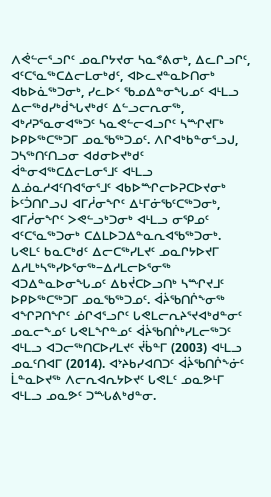ᐱᕚᓪᓕᕐᓗᒋᑦ ᓄᓇᒋᔭᔪᓂ ᓴᓇᕝᕕᓂᒃ, ᐃᓚᒋᓗᒋᑦ, ᐊᑦᑕᕐᓇᖅᑕᐃᓕᒪᓂᒃᑯᑦ, ᐊᐅᓚᔪᓐᓇᐅᑎᓂᒃ ᐊᑲᐅᓈᖅᑐᓂᒃ, ᓯᓚᐅᑉ ᖃᓄᐃᓐᓂᖓᓄᑦ ᐊᒻᒪᓗ ᐃᓕᖅᑯᓯᒃᑰᖓᔪᒃᑯᑦ ᐃᓪᓗᓕᕆᓂᖅ, ᐊᒃᓱᕈᕐᓇᓂᐊᖅᑐᑦ ᓴᓇᕙᓪᓕᐊᓗᒋᑦ ᓴᙱᔪᒥᒃ ᐅᑭᐅᖅᑕᖅᑐᒥ ᓄᓇᖃᖅᑐᓄᑦ. ᐱᒋᐊᒃᑲᓐᓂᕐᓗᒍ, ᑐᓴᖅᑎᑦᑎᓗᓂ ᐊᑯᓂᐅᔪᒃᑯᑦ ᐋᓐᓂᐊᖅᑕᐃᓕᒪᓂᕐᒧᑦ ᐊᒻᒪᓗ ᐃᓅᓇᓱᐊᑦᑎᐊᕐᓂᕐᒧᑦ ᐊᑲᐅᙱᓕᐅᕈᑕᐅᔪᓂᒃ ᐆᑦᑑᑎᒋᓗᒍ ᐊᒥᓲᓂᖏᑦ ᐃᒻᒥᓃᖃᑦᑕᖅᑐᓂᒃ, ᐊᒥᓲᓂᖏᑦ ᐳᕙᓪᓗᒃᑐᓂᒃ ᐊᒻᒪᓗ ᓂᕿᓄᑦ ᐊᑦᑕᕐᓇᖅᑐᓂᒃ ᑕᐃᒪᐅᑐᐃᓐᓇᕆᐊᖃᖅᑐᓂᒃ.
ᒐᕙᒪᑦ ᑲᓇᑕᒃᑯᑦ ᐃᓕᑕᖅᓯᒪᔪᑦ ᓄᓇᒋᔭᐅᔪᒥ ᐃᓱᒪᒃᓴᖅᓯᐅᕐᓂᖅ−ᐃᓱᒪᓕᐅᕐᓂᖅ ᐊᑐᐃᓐᓇᐅᓂᖓᓄᑦ ᐃᑲᔫᑕᐅᓗᑎᒃ ᓴᙱᔪᒧᑦ ᐅᑭᐅᖅᑕᖅᑐᒥ ᓄᓇᖃᖅᑐᓄᑦ. ᐋᔩᖃᑎᒌᖕᓂᖅ ᐊᖏᕈᑎᖏᑦ ᓅᒋᐊᕐᓗᒋᑦ ᒐᕙᒪᓕᕆᔨᕐᔪᐊᒃᑯᓐᓂᑦ ᓄᓇᓕᖕᓄᑦ ᒐᕙᒪᖏᓐᓄᑦ ᐋᔩᖃᑎᒌᒃᓯᒪᓕᖅᑐᑦ ᐊᒻᒪᓗ ᐊᑐᓕᖅᑎᑕᐅᓯᒪᔪᑦ ᔫᑳᓐᒥ (2003) ᐊᒻᒪᓗ ᓄᓇᑦᑎᐊᒥ (2014). ᐊᔾᔨᑲᓯᐊᑎᑐᑦ ᐋᔩᖃᑎᒌᖕᓃᑦ ᒫᓐᓇᐅᔪᖅ ᐱᓕᕆᐊᕆᔭᐅᔪᑦ ᒐᕙᒪᑦ ᓄᓇᕗᒻᒥ ᐊᒻᒪᓗ ᓄᓇᕗᑦ ᑐᙵᕕᒃᑯᓐᓂ.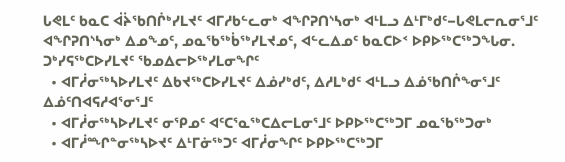ᒐᕙᒪᑦ ᑲᓇᑕ ᐋᔩᖃᑎᒌᒃᓯᒪᔪᑦ ᐊᒥᓱᑲᓪᓚᓂᒃ ᐊᖏᕈᑎᔅᓴᓂᒃ ᐊᒻᒪᓗ ᐃᒻᒥᒃᑯᑦ−ᒐᕙᒪᓕᕆᓂᕐᒧᑦ ᐊᖏᕈᑎᔅᓴᓂᒃ ᐃᓄᖕᓄᑦ, ᓄᓇᖃᖅᑳᖅᓯᒪᔪᓄᑦ, ᐊᓪᓚᐃᓄᑦ ᑲᓇᑕᐅᑉ ᐅᑭᐅᖅᑕᖅᑐᖓᓂ.
ᑐᒃᓯᕋᖅᑕᐅᓯᒪᔪᑦ ᖃᓄᐃᓕᐅᖅᓯᒪᓂᖏᑦ
  • ᐊᒥᓲᓂᖅᓴᐅᓯᒪᔪᑦ ᐃᑲᔪᖅᑕᐅᓯᒪᔪᑦ ᐃᓅᓯᒃᑯᑦ, ᐃᓱᒪᒃᑯᑦ ᐊᒻᒪᓗ ᐃᓅᖃᑎᒌᖕᓂᕐᒧᑦ ᐃᓅᑦᑎᐊᕋᓱᐊᕐᓂᕐᒧᑦ
  • ᐊᒥᓲᓂᖅᓴᐅᓯᒪᔪᑦ ᓂᕿᓄᑦ ᐊᑦᑕᕐᓇᖅᑕᐃᓕᒪᓂᕐᒧᑦ ᐅᑭᐅᖅᑕᖅᑐᒥ ᓄᓇᖃᖅᑐᓂᒃ
  • ᐊᒥᓲᙱᓐᓂᖅᓴᐅᔪᑦ ᐃᒻᒥᓃᖅᑐᑦ ᐊᒥᓲᓂᖏᑦ ᐅᑭᐅᖅᑕᖅᑐᒥ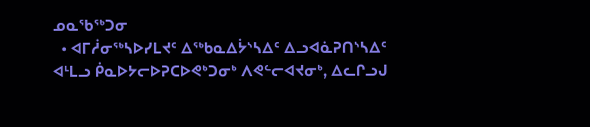ᓄᓇᖃᖅᑐᓂ
  • ᐊᒥᓲᓂᖅᓴᐅᓯᒪᔪᑦ ᐃᖅᑲᓇᐃᔮᔅᓴᐃᑦ ᐃᓗᐊᓈᕈᑎᔅᓴᐃᑦ ᐊᒻᒪᓗ ᑮᓇᐅᔭᓕᐅᕈᑕᐅᕙᒃᑐᓂᒃ ᐱᕙᓪᓕᐊᔪᓂᒃ, ᐃᓚᒋᓗᒍ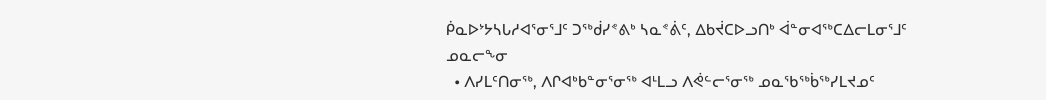ᑮᓇᐅᔾᔭᓴᒐᓱᐊᕐᓂᕐᒧᑦ ᑐᖅᑰᓯᕝᕕᒃ ᓴᓇᕝᕖᑦ, ᐃᑲᔫᑕᐅᓗᑎᒃ ᐋᓐᓂᐊᖅᑕᐃᓕᒪᓂᕐᒧᑦ ᓄᓇᓕᖕᓂ
  • ᐱᓯᒪᑦᑎᓂᖅ, ᐱᒋᐊᒃᑲᓐᓂᕐᓂᖅ ᐊᒻᒪᓗ ᐱᕚᓪᓕᕐᓂᖅ ᓄᓇᖃᖅᑳᖅᓯᒪᔪᓄᑦ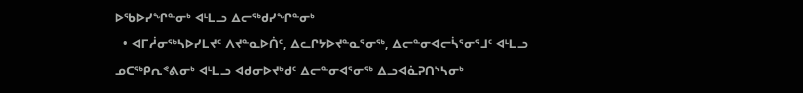ᐅᖃᐅᓯᖏᓐᓂᒃ ᐊᒻᒪᓗ ᐃᓕᖅᑯᓯᖏᓐᓂᒃ
  • ᐊᒥᓲᓂᖅᓴᐅᓯᒪᔪᑦ ᐱᔪᓐᓇᐅᑏᑦ, ᐃᓚᒋᔭᐅᔪᓐᓇᕐᓂᖅ, ᐃᓕᓐᓂᐊᓕᓵᕐᓂᕐᒧᑦ ᐊᒻᒪᓗ ᓄᑕᖅᑭᕆᕝᕕᓂᒃ ᐊᒻᒪᓗ ᐊᑯᓂᐅᔪᒃᑯᑦ ᐃᓕᓐᓂᐊᕐᓂᖅ ᐃᓗᐊᓈᕈᑎᔅᓴᓂᒃ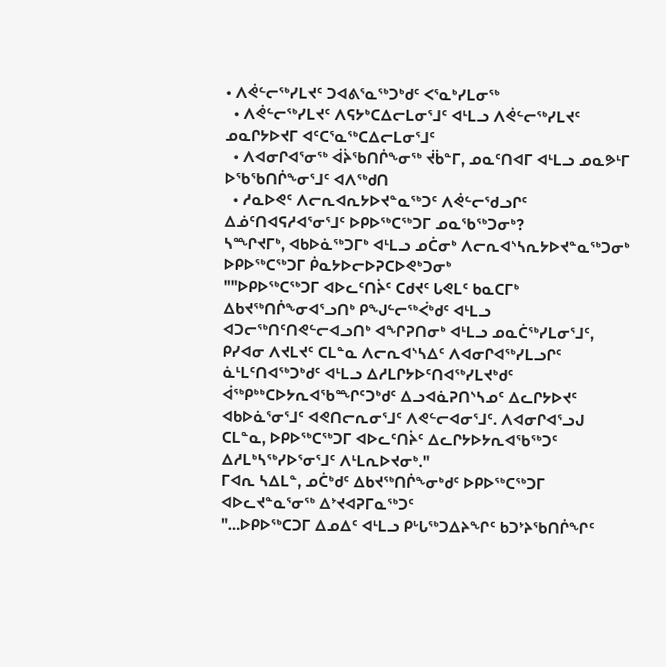• ᐱᕚᓪᓕᖅᓯᒪᔪᑦ ᑐᐊᕕᕐᓇᖅᑐᒃᑯᑦ ᐸᕐᓇᒃᓯᒪᓂᖅ
  • ᐱᕚᓪᓕᖅᓯᒪᔪᑦ ᐱᕋᔭᒃᑕᐃᓕᒪᓂᕐᒧᑦ ᐊᒻᒪᓗ ᐱᕚᓪᓕᖅᓯᒪᔪᑦ ᓄᓇᒋᔭᐅᔪᒥ ᐊᑦᑕᕐᓇᖅᑕᐃᓕᒪᓂᕐᒧᑦ
  • ᐱᐊᓂᒋᐊᕐᓂᖅ ᐋᔩᖃᑎᒌᖕᓂᖅ ᔫᑳᓐᒥ, ᓄᓇᑦᑎᐊᒥ ᐊᒻᒪᓗ ᓄᓇᕗᒻᒥ
ᐅᖃᖃᑎᒌᖕᓂᕐᒧᑦ ᐊᐱᖅᑯᑎ
  • ᓱᓇᐅᕙᑦ ᐱᓕᕆᐊᕆᔭᐅᔪᓐᓇᖅᑐᑦ ᐱᕚᓪᓕᖁᓗᒋᑦ ᐃᓅᑦᑎᐊᕋᓱᐊᕐᓂᕐᒧᑦ ᐅᑭᐅᖅᑕᖅᑐᒥ ᓄᓇᖃᖅᑐᓂᒃ?
ᓴᙱᔪᒥᒃ, ᐊᑲᐅᓈᖅᑐᒥᒃ ᐊᒻᒪᓗ ᓄᑖᓂᒃ ᐱᓕᕆᐊᔅᓴᕆᔭᐅᔪᓐᓇᖅᑐᓂᒃ ᐅᑭᐅᖅᑕᖅᑐᒥ ᑮᓇᔭᐅᓕᐅᕈᑕᐅᕙᒃᑐᓂᒃ
""ᐅᑭᐅᖅᑕᖅᑐᒥ ᐊᐅᓚᑦᑎᔩᑦ ᑕᑯᔪᑦ ᒐᕙᒪᑦ ᑲᓇᑕᒥᒃ ᐃᑲᔪᖅᑎᒌᖕᓂᐊᕐᓗᑎᒃ ᑭᖑᓪᓕᖅᐹᒃᑯᑦ ᐊᒻᒪᓗ ᐊᑐᓕᖅᑎᑦᑎᕙᓪᓕᐊᓗᑎᒃ ᐊᖏᕈᑎᓂᒃ ᐊᒻᒪᓗ ᓄᓇᑖᖅᓯᒪᓂᕐᒧᑦ, ᑭᓯᐊᓂ ᐱᔪᒪᔪᑦ ᑕᒪᓐᓇ ᐱᓕᕆᐊᔅᓴᐃᑦ ᐱᐊᓂᒋᐊᖅᓯᒪᓗᒋᑦ ᓈᒻᒪᑦᑎᐊᖅᑐᒃᑯᑦ ᐊᒻᒪᓗ ᐃᓱᒪᒋᔭᐅᑦᑎᐊᖅᓯᒪᔪᒃᑯᑦ ᐋᖅᑭᒃᒃᑕᐅᔭᕆᐊᖃᙱᑦᑐᒃᑯᑦ ᐃᓗᐊᓈᕈᑎᔅᓴᓄᑦ ᐃᓚᒋᔭᐅᔪᑦ ᐊᑲᐅᓈᕐᓂᕐᒧᑦ ᐊᕙᑎᓕᕆᓂᕐᒧᑦ ᐱᕙᓪᓕᐊᓂᕐᒧᑦ. ᐱᐊᓂᒋᐊᕐᓗᒍ ᑕᒪᓐᓇ, ᐅᑭᐅᖅᑕᖅᑐᒥ ᐊᐅᓚᑦᑎᔩᑦ ᐃᓚᒋᔭᐅᔭᕆᐊᖃᖅᑐᑦ ᐃᓱᒪᒃᓴᖅᓯᐅᕐᓂᕐᒧᑦ ᐱᒻᒪᕆᐅᔪᓂᒃ."
ᒥᐊᕆ ᓴᐃᒪᓐ, ᓄᑖᒃᑯᑦ ᐃᑲᔪᖅᑎᒌᖕᓂᒃᑯᑦ ᐅᑭᐅᖅᑕᖅᑐᒥ ᐊᐅᓚᔪᓐᓇᕐᓂᖅ ᐃᔾᔪᐊᕈᒥᓇᖅᑐᑦ
"…ᐅᑭᐅᖅᑕᑐᒥ ᐃᓄᐃᑦ ᐊᒻᒪᓗ ᑭᒡᒐᖅᑐᐃᔨᖏᑦ ᑲᑐᔾᔨᖃᑎᒌᖏᑦ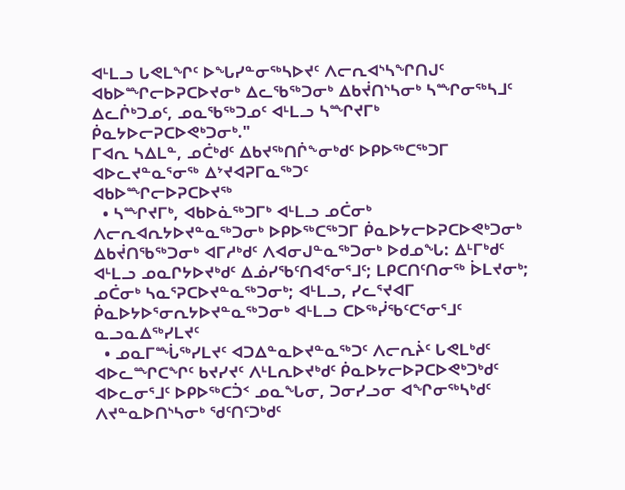ᐊᒻᒪᓗ ᒐᕙᒪᖏᑦ ᐅᖓᓯᓐᓂᖅᓴᐅᔪᑦ ᐱᓕᕆᐊᔅᓴᖏᑎᒍᑦ ᐊᑲᐅᙱᓕᐅᕈᑕᐅᔪᓂᒃ ᐃᓚᖃᖅᑐᓂᒃ ᐃᑲᔫᑎᔅᓴᓂᒃ ᓴᙱᓂᖅᓴᒧᑦ ᐃᓚᒌᒃᑐᓄᑦ, ᓄᓇᖃᖅᑐᓄᑦ ᐊᒻᒪᓗ ᓴᙱᔪᒥᒃ ᑮᓇᔭᐅᓕᕈᑕᐅᕙᒃᑐᓂᒃ."
ᒥᐊᕆ ᓴᐃᒪᓐ, ᓄᑖᒃᑯᑦ ᐃᑲᔪᖅᑎᒌᖕᓂᒃᑯᑦ ᐅᑭᐅᖅᑕᖅᑐᒥ ᐊᐅᓚᔪᓐᓇᕐᓂᖅ ᐃᔾᔪᐊᕈᒥᓇᖅᑐᑦ
ᐊᑲᐅᙱᓕᐅᕈᑕᐅᔪᖅ
  • ᓴᙱᔪᒥᒃ, ᐊᑲᐅᓈᖅᑐᒥᒃ ᐊᒻᒪᓗ ᓄᑖᓂᒃ ᐱᓕᕆᐊᕆᔭᐅᔪᓐᓇᖅᑐᓂᒃ ᐅᑭᐅᖅᑕᖅᑐᒥ ᑮᓇᐅᔭᓕᐅᕈᑕᐅᕙᒃᑐᓂᒃ ᐃᑲᔫᑎᖃᖅᑐᓂᒃ ᐊᒥᓱᒃᑯᑦ ᐱᐊᓂᒍᓐᓇᖅᑐᓂᒃ ᐅᑯᓄᖓ: ᐃᒻᒥᒃᑯᑦ ᐊᒻᒪᓗ ᓄᓇᒋᔭᐅᔪᒃᑯᑦ ᐃᓅᓯᖃᑦᑎᐊᕐᓂᕐᒧᑦ; ᒪᑭᑕᑎᑦᑎᓂᖅ ᐆᒪᔪᓂᒃ; ᓄᑖᓂᒃ ᓴᓇᕐᕈᑕᐅᔪᓐᓇᖅᑐᓂᒃ; ᐊᒻᒪᓗ, ᓯᓚᕐᔪᐊᒥ ᑮᓇᐅᔭᐅᕐᓂᕆᔭᐅᔪᓐᓇᖅᑐᓂᒃ ᐊᒻᒪᓗ ᑕᐅᖅᓰᖃᑦᑕᕐᓂᕐᒧᑦ
ᓇᓗᓇᐃᖅᓯᒪᔪᑦ
  • ᓄᓇᒥᙶᖅᓯᒪᔪᑦ ᐊᑐᐃᓐᓇᐅᔪᓐᓇᖅᑐᑦ ᐱᓕᕆᔩᑦ ᒐᕙᒪᒃᑯᑦ ᐊᐅᓚᙱᑕᖏᑦ ᑲᔪᓯᔪᑦ ᐱᒻᒪᕆᐅᔪᒃᑯᑦ ᑮᓇᐅᔭᓕᐅᕈᑕᐅᕙᒃᑐᒃᑯᑦ ᐊᐅᓚᓂᕐᒧᑦ ᐅᑭᐅᖅᑕᑑᑉ ᓄᓇᖓᓂ, ᑐᓂᓯᓗᓂ ᐊᖏᓂᖅᓴᒃᑯᑦ ᐱᔪᓐᓇᐅᑎᔅᓴᓂᒃ ᖁᑦᑎᑦᑐᒃᑯᑦ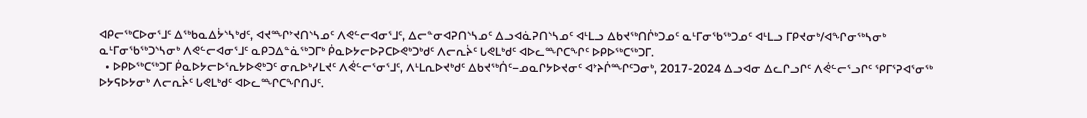ᐊᑭᓕᖅᑕᐅᓂᕐᒧᑦ ᐃᖅᑲᓇᐃᔮᔅᓴᒃᑯᑦ, ᐊᔪᙱᔾᔪᑎᔅᓴᓄᑦ ᐱᕙᓪᓕᐊᓂᕐᒧᑦ, ᐃᓕᓐᓂᐊᕈᑎᔅᓴᓄᑦ ᐃᓗᐊᓈᕈᑎᔅᓴᓄᑦ ᐊᒻᒪᓗ ᐃᑲᔪᖅᑎᒌᒃᑐᓄᑦ ᓇᒻᒥᓂᖃᖅᑐᓄᑦ ᐊᒻᒪᓗ ᒥᑭᔪᓂᒃ/ᐊᖏᓂᖅᓴᓂᒃ ᓇᒻᒥᓂᖃᖅᑐᔅᓴᓂᒃ ᐱᕙᓪᓕᐊᓂᕐᒧᑦ ᓇᑭᑐᐃᓐᓈᖅᑐᒥᒃ ᑮᓇᐅᔭᓕᐅᕈᑕᐅᕙᒃᑐᒃᑯᑦ ᐱᓕᕆᔩᑦ ᒐᕙᒪᒃᑯᑦ ᐊᐅᓚᙱᑕᖏᑦ ᐅᑭᐅᖅᑕᖅᑐᒥ.
  • ᐅᑭᐅᖅᑕᖅᑐᒥ ᑮᓇᐅᔭᓕᐅᕐᕆᔭᐅᕙᒃᑐᑦ ᓂᕆᐅᒃᓯᒪᔪᑦ ᐱᕚᓪᓕᕐᓂᕐᒧᑦ, ᐱᒻᒪᕆᐅᔪᒃᑯᑦ ᐃᑲᔪᖅᑏᑦ−ᓄᓇᒋᔭᐅᔪᓂᑦ ᐊᔾᔨᒌᙱᑦᑐᓂᒃ, 2017-2024 ᐃᓗᐊᓂ ᐃᓚᒋᓗᒋᑦ ᐱᕚᓪᓕᕐᓗᒋᑦ ᕿᒥᕐᕈᐊᕐᓂᖅ ᐅᔭᕋᐅᔭᓂᒃ ᐱᓕᕆᔩᑦ ᒐᕙᒪᒃᑯᑦ ᐊᐅᓚᙱᑕᖏᑎᒍᑦ.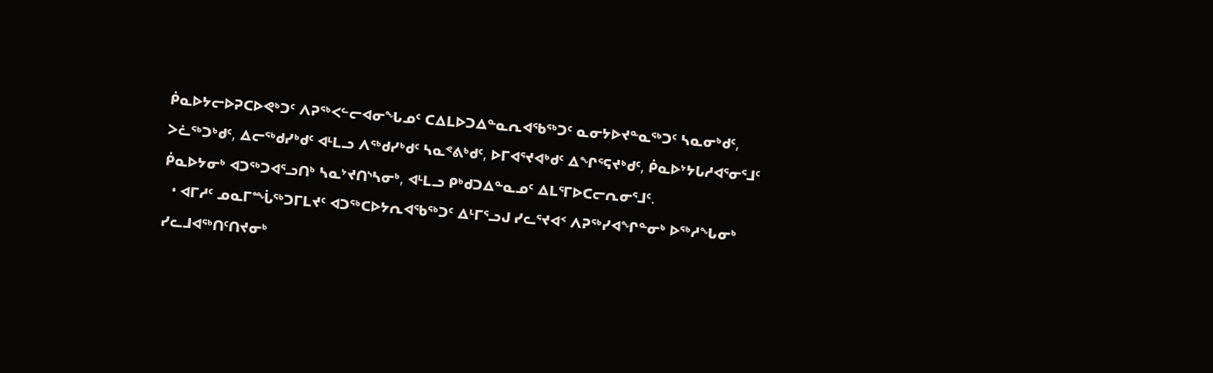ᑮᓇᐅᔭᓕᐅᕈᑕᐅᕙᒃᑐᑦ ᐱᕈᖅᐸᓪᓕᐊᓂᖓᓄᑦ ᑕᐃᒪᐅᑐᐃᓐᓇᕆᐊᖃᖅᑐᑦ ᓇᓂᔭᐅᔪᓐᓇᖅᑐᑦ ᓴᓇᓂᒃᑯᑦ, ᐳᓛᖅᑐᒃᑯᑦ, ᐃᓕᖅᑯᓯᒃᑯᑦ ᐊᒻᒪᓗ ᐱᖅᑯᓯᒃᑯᑦ ᓴᓇᕝᕕᒃᑯᑦ, ᐅᒥᐊᕐᔪᐊᒃᑯᑦ ᐃᖏᕐᕋᔪᒃᑯᑦ, ᑮᓇᐅᔾᔭᒐᓱᐊᕐᓂᕐᒧᑦ ᑮᓇᐅᔭᓂᒃ ᐊᑐᖅᑐᐊᕐᓗᑎᒃ ᓴᓇᔾᔪᑎᔅᓴᓂᒃ, ᐊᒻᒪᓗ ᑭᒃᑯᑐᐃᓐᓇᓄᑦ ᐃᒪᕐᒥᐅᑕᓕᕆᓂᕐᒧᑦ.
  • ᐊᒥᓱᑦ ᓄᓇᒥᙶᖅᑐᒥᒪᔪᑦ ᐊᑐᖅᑕᐅᔭᕆᐊᖃᖅᑐᑦ ᐃᒻᒥᕐᓗᒍ ᓯᓚᕐᔪᐊᑉ ᐱᕈᖅᓯᐊᖏᓐᓂᒃ ᐅᖅᓱᖓᓂᒃ ᓯᓚᒧᐊᖅᑎᑦᑎᔪᓂᒃ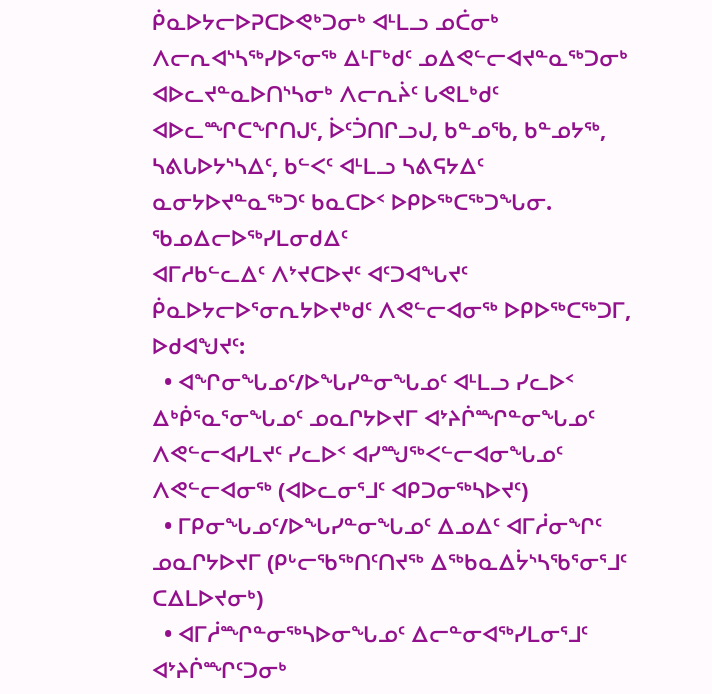ᑮᓇᐅᔭᓕᐅᕈᑕᐅᕙᒃᑐᓂᒃ ᐊᒻᒪᓗ ᓄᑖᓂᒃ ᐱᓕᕆᐊᔅᓴᖅᓯᐅᕐᓂᖅ ᐃᒻᒥᒃᑯᑦ ᓄᐃᕙᓪᓕᐊᔪᓐᓇᖅᑐᓂᒃ ᐊᐅᓚᔪᓐᓇᐅᑎᔅᓴᓂᒃ ᐱᓕᕆᔩᑦ ᒐᕙᒪᒃᑯᑦ ᐊᐅᓚᙱᑕᖏᑎᒍᑦ, ᐆᑦᑑᑎᒋᓗᒍ, ᑲᓐᓄᖃ, ᑲᓐᓄᔭᖅ, ᓴᕕᒐᐅᔭᔅᓴᐃᑦ, ᑲᓪᐸᑦ ᐊᒻᒪᓗ ᓴᕕᕋᔭᐃᑦ ᓇᓂᔭᐅᔪᓐᓇᖅᑐᑦ ᑲᓇᑕᐅᑉ ᐅᑭᐅᖅᑕᖅᑐᖓᓂ.
ᖃᓄᐃᓕᐅᖅᓯᒪᓂᑯᐃᑦ
ᐊᒥᓱᑲᓪᓚᐃᑦ ᐱᔾᔪᑕᐅᔪᑦ ᐊᑦᑐᐊᖓᔪᑦ ᑮᓇᐅᔭᓕᐅᕐᓂᕆᔭᐅᔪᒃᑯᑦ ᐱᕙᓪᓕᐊᓂᖅ ᐅᑭᐅᖅᑕᖅᑐᒥ, ᐅᑯᐊᖑᔪᑦ:
  • ᐊᖏᓂᖓᓄᑦ/ᐅᖓᓯᓐᓂᖓᓄᑦ ᐊᒻᒪᓗ ᓯᓚᐅᑉ ᐃᒃᑮᕐᓇᕐᓂᖓᓄᑦ ᓄᓇᒋᔭᐅᔪᒥ ᐊᔾᔨᒌᙱᓐᓂᖓᓄᑦ ᐱᕙᓪᓕᐊᓯᒪᔪᑦ ᓯᓚᐅᑉ ᐊᓯᙳᖅᐸᓪᓕᐊᓂᖓᓄᑦ ᐱᕙᓪᓕᐊᓂᖅ (ᐊᐅᓚᓂᕐᒧᑦ ᐊᑭᑐᓂᖅᓴᐅᔪᑦ)
  • ᒥᑭᓂᖓᓄᑦ/ᐅᖓᓯᓐᓂᖓᓄᑦ ᐃᓄᐃᑦ ᐊᒥᓲᓂᖏᑦ ᓄᓇᒋᔭᐅᔪᒥ (ᑭᒡᓕᖃᖅᑎᑦᑎᔪᖅ ᐃᖅᑲᓇᐃᔮᔅᓴᖃᕐᓂᕐᒧᑦ ᑕᐃᒪᐅᔪᓂᒃ)
  • ᐊᒥᓲᙱᓐᓂᖅᓴᐅᓂᖓᓄᑦ ᐃᓕᓐᓂᐊᖅᓯᒪᓂᕐᒧᑦ ᐊᔾᔨᒌᙱᑦᑐᓂᒃ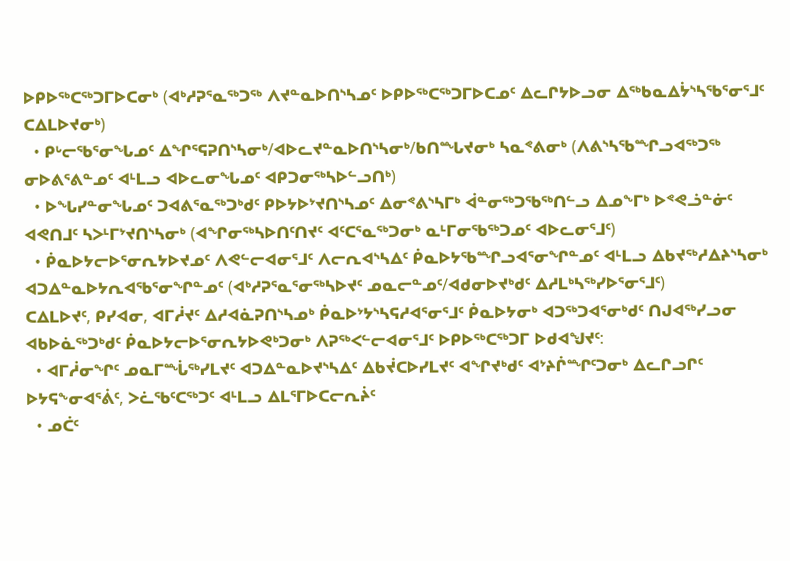ᐅᑭᐅᖅᑕᖅᑐᒥᐅᑕᓂᒃ (ᐊᒃᓱᕈᕐᓇᖅᑐᖅ ᐱᔪᓐᓇᐅᑎᔅᓴᓄᑦ ᐅᑭᐅᖅᑕᖅᑐᒥᐅᑕᓄᑦ ᐃᓚᒋᔭᐅᓗᓂ ᐃᖅᑲᓇᐃᔮᔅᓴᖃᕐᓂᕐᒧᑦ ᑕᐃᒪᐅᔪᓂᒃ)
  • ᑭᒡᓕᖃᕐᓂᖓᓄᑦ ᐃᖏᕐᕋᕈᑎᔅᓴᓂᒃ/ᐊᐅᓚᔪᓐᓇᐅᑎᔅᓴᓂᒃ/ᑲᑎᙵᔪᓂᒃ ᓴᓇᕝᕕᓂᒃ (ᐱᕕᔅᓴᖃᙱᓗᐊᖅᑐᖅ ᓂᐅᕕᕐᕕᓐᓄᑦ ᐊᒻᒪᓗ ᐊᐅᓚᓂᖓᓄᑦ ᐊᑭᑐᓂᖅᓴᐅᓪᓗᑎᒃ)
  • ᐅᖓᓯᓐᓂᖓᓄᑦ ᑐᐊᕕᕐᓇᖅᑐᒃᑯᑦ ᑭᐅᔭᐅᔾᔪᑎᔅᓴᓄᑦ ᐃᓂᕝᕕᔅᓴᒥᒃ ᐋᓐᓂᖅᑐᖃᖅᑎᓪᓗ ᐃᓄᖕᒥᒃ ᐅᕝᕙᓘᓐᓃᑦ ᐊᕙᑎᒧᑦ ᓴᐳᒻᒥᔾᔪᑎᔅᓴᓂᒃ (ᐊᖏᓂᖅᓴᐅᑎᑦᑎᔪᑦ ᐊᑦᑕᕐᓇᖅᑐᓂᒃ ᓇᒻᒥᓂᖃᖅᑐᓄᑦ ᐊᐅᓚᓂᕐᒧᑦ)
  • ᑮᓇᐅᔭᓕᐅᕐᓂᕆᔭᐅᔪᓄᑦ ᐱᕙᓪᓕᐊᓂᕐᒧᑦ ᐱᓕᕆᐊᔅᓴᐃᑦ ᑮᓇᐅᔭᖃᙱᓗᐊᕐᓂᖏᓐᓄᑦ ᐊᒻᒪᓗ ᐃᑲᔪᖅᓱᐃᔨᔅᓴᓂᒃ ᐊᑐᐃᓐᓇᐅᔭᕆᐊᖃᕐᓂᖏᓐᓄᑦ (ᐊᒃᓱᕈᕐᓇᕐᓂᖅᓴᐅᔪᑦ ᓄᓇᓕᓐᓄᑦ/ᐊᑯᓂᐅᔪᒃᑯᑦ ᐃᓱᒪᒃᓴᖅᓯᐅᕐᓂᕐᒧᑦ)
ᑕᐃᒪᐅᔪᑦ, ᑭᓯᐊᓂ, ᐊᒥᓲᔪᑦ ᐃᓱᐊᓈᕈᑎᔅᓴᓄᒃ ᑮᓇᐅᔾᔭᔅᓴᕋᓱᐊᕐᓂᕐᒧᑦ ᑮᓇᐅᔭᓂᒃ ᐊᑐᖅᑐᐊᕐᓂᒃᑯᑦ ᑎᒍᐊᖅᓯᓗᓂ ᐊᑲᐅᓈᖅᑐᒃᑯᑦ ᑮᓇᐅᔭᓕᐅᕐᓂᕆᔭᐅᕙᒃᑐᓂᒃ ᐱᕈᖅᐸᓪᓕᐊᓂᕐᒧᑦ ᐅᑭᐅᖅᑕᖅᑐᒥ ᐅᑯᐊᖑᔪᑦ:
  • ᐊᒥᓲᓂᖏᑦ ᓄᓇᒥᙶᖅᓯᒪᔪᑦ ᐊᑐᐃᓐᓇᐅᔪᔅᓴᐃᑦ ᐃᑲᔫᑕᐅᓯᒪᔪᑦ ᐊᖏᔪᒃᑯᑦ ᐊᔾᔨᒌᙱᑦᑐᓂᒃ ᐃᓚᒋᓗᒋᑦ ᐅᔭᕋᖕᓂᐊᕐᕖᑦ, ᐳᓛᖃᑦᑕᖅᑐᑦ ᐊᒻᒪᓗ ᐃᒪᕐᒥᐅᑕᓕᕆᔩᑦ
  • ᓄᑖᑦ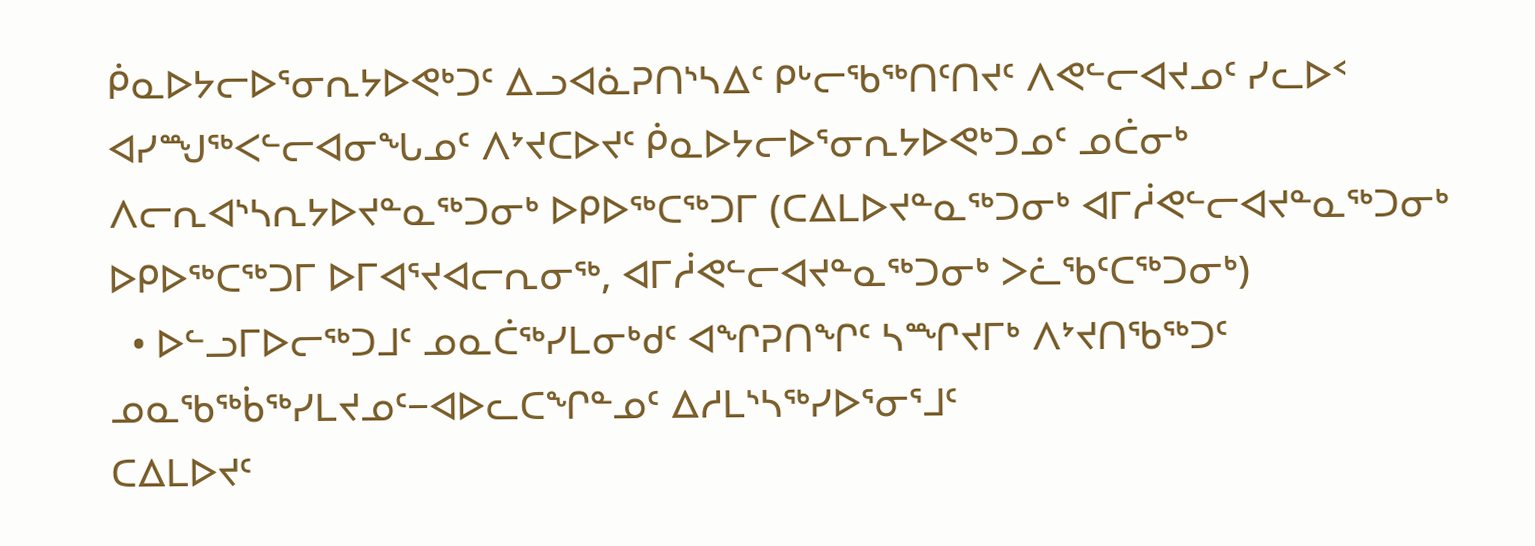ᑮᓇᐅᔭᓕᐅᕐᓂᕆᔭᐅᕙᒃᑐᑦ ᐃᓗᐊᓈᕈᑎᔅᓴᐃᑦ ᑭᒡᓕᖃᖅᑎᑦᑎᔪᑦ ᐱᕙᓪᓕᐊᔪᓄᑦ ᓯᓚᐅᑉ ᐊᓯᙳᖅᐸᓪᓕᐊᓂᖓᓄᑦ ᐱᔾᔪᑕᐅᔪᑦ ᑮᓇᐅᔭᓕᐅᕐᓂᕆᔭᐅᕙᒃᑐᓄᑦ ᓄᑖᓂᒃ ᐱᓕᕆᐊᔅᓴᕆᔭᐅᔪᓐᓇᖅᑐᓂᒃ ᐅᑭᐅᖅᑕᖅᑐᒥ (ᑕᐃᒪᐅᔪᓐᓇᖅᑐᓂᒃ ᐊᒥᓲᕙᓪᓕᐊᔪᓐᓇᖅᑐᓂᒃ ᐅᑭᐅᖅᑕᖅᑐᒥ ᐅᒥᐊᕐᔪᐊᓕᕆᓂᖅ, ᐊᒥᓲᕙᓪᓕᐊᔪᓐᓇᖅᑐᓂᒃ ᐳᓛᖃᑦᑕᖅᑐᓂᒃ)
  • ᐅᓪᓗᒥᐅᓕᖅᑐᒧᑦ ᓄᓇᑖᖅᓯᒪᓂᒃᑯᑦ ᐊᖏᕈᑎᖏᑦ ᓴᙱᔪᒥᒃ ᐱᔾᔪᑎᖃᖅᑐᑦ ᓄᓇᖃᖅᑳᖅᓯᒪᔪᓄᑦ−ᐊᐅᓚᑕᖏᓐᓄᑦ ᐃᓱᒪᔅᓴᖅᓯᐅᕐᓂᕐᒧᑦ
ᑕᐃᒪᐅᔪᑦ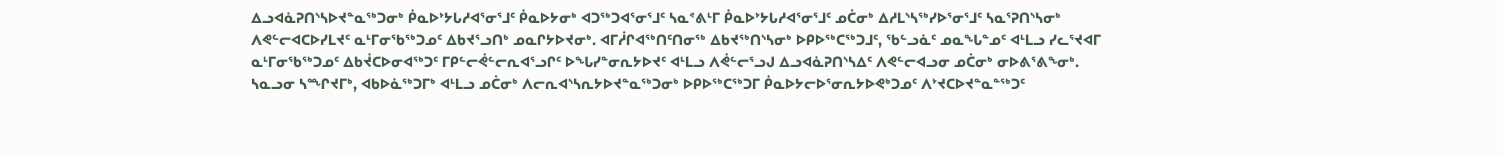ᐃᓗᐊᓈᕈᑎᔅᓴᐅᔪᓐᓇᖅᑐᓂᒃ ᑮᓇᐅᔾᔭᒐᓱᐊᕐᓂᕐᒧᑦ ᑮᓇᐅᔭᓂᒃ ᐊᑐᖅᑐᐊᕐᓂᕐᒧᑦ ᓴᓇᕝᕕᒻᒥ ᑮᓇᐅᔾᔭᒐᓱᐊᕐᓂᕐᒧᑦ ᓄᑖᓂᒃ ᐃᓱᒪᔅᓴᖅᓯᐅᕐᓂᕐᒧᑦ ᓴᓇᕐᕈᑎᔅᓴᓂᒃ ᐱᕙᓪᓕᐊᑕᐅᓯᒪᔪᑦ ᓇᒻᒥᓂᖃᖅᑐᓄᑦ ᐃᑲᔪᕐᓗᑎᒃ ᓄᓇᒋᔭᐅᔪᓂᒃ. ᐊᒥᓲᒋᐊᖅᑎᑦᑎᓂᖅ ᐃᑲᔪᖅᑎᔅᓴᓂᒃ ᐅᑭᐅᖅᑕᖅᑐᒧᑦ, ᖃᓪᓗᓈᑦ ᓄᓇᖓᓐᓄᑦ ᐊᒻᒪᓗ ᓯᓚᕐᔪᐊᒥ ᓇᒻᒥᓂᖃᖅᑐᓄᑦ ᐃᑲᔫᑕᐅᓂᐊᖅᑐᑦ ᒥᑭᓪᓕᕚᓪᓕᕆᐊᕐᓗᒋᑦ ᐅᖓᓯᓐᓂᕆᔭᐅᔪᑦ ᐊᒻᒪᓗ ᐱᕚᓪᓕᕐᓗᒍ ᐃᓗᐊᓈᕈᑎᔅᓴᐃᑦ ᐱᕙᓪᓕᐊᓗᓂ ᓄᑖᓂᒃ ᓂᐅᕕᕐᕕᖕᓂᒃ.
ᓴᓇᓗᓂ ᓴᙱᔪᒥᒃ, ᐊᑲᐅᓈᖅᑐᒥᒃ ᐊᒻᒪᓗ ᓄᑖᓂᒃ ᐱᓕᕆᐊᔅᓴᕆᔭᐅᔪᓐᓇᖅᑐᓂᒃ ᐅᑭᐅᖅᑕᖅᑐᒥ ᑮᓇᐅᔭᓕᐅᕐᓂᕆᔭᐅᕙᒃᑐᓄᑦ ᐱᔾᔪᑕᐅᔪᓐᓇᓐᖅᑐᑦ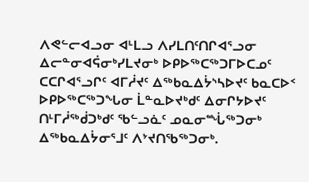ᐱᕙᓪᓕᐊᓗᓂ ᐊᒻᒪᓗ ᐱᓯᒪᑎᑦᑎᒋᐊᕐᓗᓂ ᐃᓕᓐᓂᐊᕌᓂᒃᓯᒪᔪᓂᒃ ᐅᑭᐅᖅᑕᖅᑐᒥᐅᑕᓄᑦ ᑕᑕᒋᐊᕐᓗᒋᑦ ᐊᒥᓲᔪᑦ ᐃᖅᑲᓇᐃᔮᔅᓴᐅᔪᑦ ᑲᓇᑕᐅᑉ ᐅᑭᐅᖅᑕᖅᑐᖓᓂ ᒫᓐᓇᐅᔪᒃᑯᑦ ᐃᓂᒋᔭᐅᔪᑦ ᑎᒻᒥᓲᖅᑰᑐᒃᑯᑦ ᖃᓪᓗᓈᑦ ᓄᓇᓂᙶᖅᑐᓂᒃ ᐃᖅᑲᓇᐃᔮᓂᕐᒧᑦ ᐱᔾᔪᑎᖃᖅᑐᓂᒃ.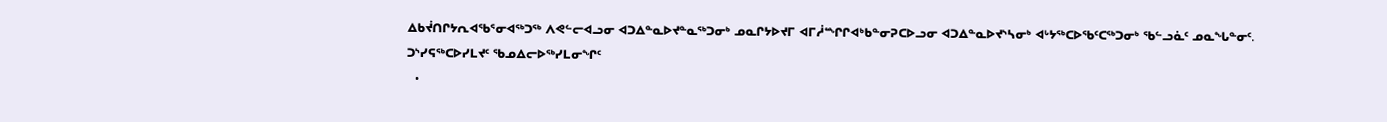ᐃᑲᔫᑎᒋᔭᕆᐊᖃᕐᓂᐊᖅᑐᖅ ᐱᕙᓪᓕᐊᓗᓂ ᐊᑐᐃᓐᓇᐅᔪᓐᓇᖅᑐᓂᒃ ᓄᓇᒋᔭᐅᔪᒥ ᐊᒥᓲᙱᒋᐊᒃᑲᓐᓂᕈᑕᐅᓗᓂ ᐊᑐᐃᓐᓇᐅᔪᔅᓴᓂᒃ ᐊᒡᔭᖅᑕᐅᖃᑦᑕᖅᑐᓂᒃ ᖃᓪᓗᓈᑦ ᓄᓇᖓᓐᓂᑦ.
ᑐᔅᓯᕋᖅᑕᐅᓯᒪᔪᑦ ᖃᓄᐃᓕᐅᖅᓯᒪᓂᖏᑦ
  •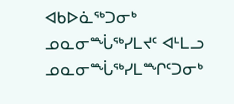ᐊᑲᐅᓈᖅᑐᓂᒃ ᓄᓇᓂᙶᖅᓯᒪᔪᑦ ᐊᒻᒪᓗ ᓄᓇᓂᙶᖅᓯᒪᙱᑦᑐᓂᒃ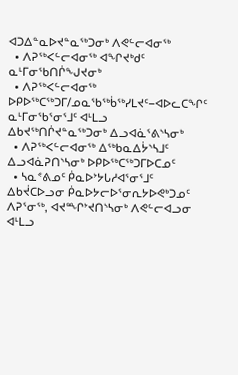ᐊᑐᐃᓐᓇᐅᔪᓐᓇᖅᑐᓂᒃ ᐱᕙᓪᓕᐊᓂᖅ
  • ᐱᕈᖅᐸᓪᓕᐊᓂᖅ ᐊᖏᔪᒃᑯᑦ ᓇᒻᒥᓂᖃᑎᒌᖑᔪᓂᒃ
  • ᐱᕈᖅᐸᓪᓕᐊᓂᖅ ᐅᑭᐅᖅᑕᖅᑐᒥ/ᓄᓇᖃᖅᑳᖅᓯᒪᔪᑦ−ᐊᐅᓚᑕᖏᑦ ᓇᒻᒥᓂᖃᕐᓂᕐᒧᑦ ᐊᒻᒪᓗ ᐃᑲᔪᖅᑎᒌᔪᓐᓇᖅᑐᓂᒃ ᐃᓗᐊᓈᕐᕕᔅᓴᓂᒃ
  • ᐱᕈᖅᐸᓪᓕᐊᓂᖅ ᐃᖅᑲᓇᐃᔮᔅᓴᒧᑦ ᐃᓗᐊᓈᕈᑎᔅᓴᓂᒃ ᐅᑭᐅᖅᑕᖅᑐᒥᐅᑕᓄᑦ
  • ᓴᓇᕝᕕᓄᑦ ᑮᓇᐅᔾᔭᒐᓱᐊᕐᓂᕐᒧᑦ ᐃᑲᔫᑕᐅᓗᓂ ᑮᓇᐅᔭᓕᐅᕐᓂᕆᔭᐅᕙᒃᑐᓄᑦ ᐱᕈᕐᓂᖅ, ᐊᔪᙱᔾᔪᑎᔅᓴᓂᒃ ᐱᕙᓪᓕᐊᓗᓂ ᐊᒻᒪᓗ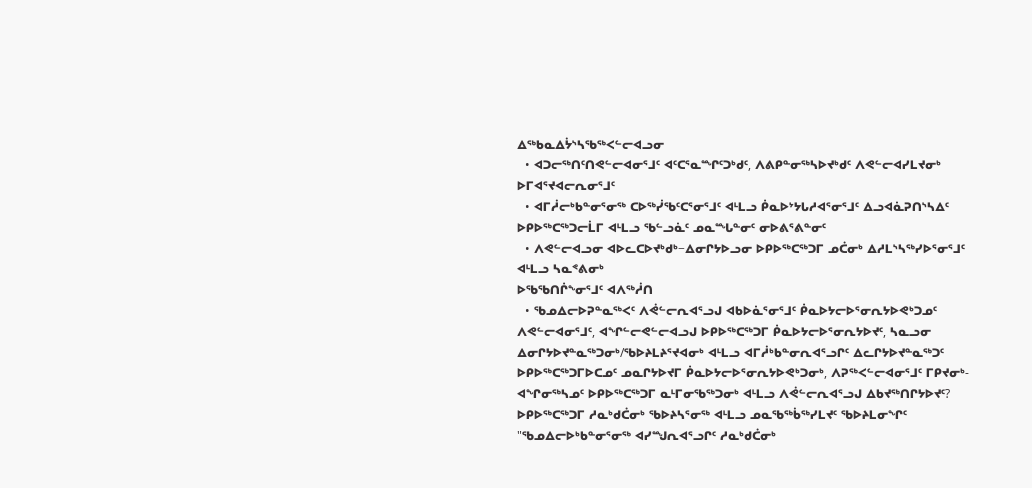ᐃᖅᑲᓇᐃᔮᔅᓴᖃᖅᐸᓪᓕᐊᓗᓂ
  • ᐊᑐᓕᖅᑎᑦᑎᕙᓪᓕᐊᓂᕐᒧᑦ ᐊᑦᑕᕐᓇᙱᑦᑐᒃᑯᑦ, ᐱᕕᑭᓐᓂᖅᓴᐅᔪᒃᑯᑦ ᐱᕙᓪᓕᐊᓯᒪᔪᓂᒃ ᐅᒥᐊᕐᔪᐊᓕᕆᓂᕐᒧᑦ
  • ᐊᒥᓲᓕᒃᑲᓐᓂᕐᓂᖅ ᑕᐅᖅᓰᖃᑦᑕᕐᓂᕐᒧᑦ ᐊᒻᒪᓗ ᑮᓇᐅᔾᔭᒐᓱᐊᕐᓂᕐᒧᑦ ᐃᓗᐊᓈᕈᑎᔅᓴᐃᑦ ᐅᑭᐅᖅᑕᖅᑐᓕᒫᒥ ᐊᒻᒪᓗ ᖃᓪᓗᓈᑦ ᓄᓇᙵᓐᓂᑦ ᓂᐅᕕᕐᕕᓐᓂᑦ
  • ᐱᕙᓪᓕᐊᓗᓂ ᐊᐅᓚᑕᐅᔪᒃᑯᒃ−ᐃᓂᒋᔭᐅᓗᓂ ᐅᑭᐅᖅᑕᖅᑐᒥ ᓄᑖᓂᒃ ᐃᓱᒪᔅᓴᖅᓯᐅᕐᓂᕐᒧᑦ ᐊᒻᒪᓗ ᓴᓇᕝᕕᓂᒃ
ᐅᖃᖃᑎᒌᖕᓂᕐᒧᑦ ᐊᐱᖅᓲᑎ
  • ᖃᓄᐃᓕᐅᕈᓐᓇᖅᐸᑦ ᐱᕚᓪᓕᕆᐊᕐᓗᒍ ᐊᑲᐅᓈᕐᓂᕐᒧᑦ ᑮᓇᐅᔭᓕᐅᕐᓂᕆᔭᐅᕙᒃᑐᓄᑦ ᐱᕙᓪᓕᐊᓂᕐᒧᑦ, ᐊᖏᓪᓕᕙᓪᓕᐊᓗᒍ ᐅᑭᐅᖅᑕᖅᑐᒥ ᑮᓇᐅᔭᓕᐅᕐᓂᕆᔭᐅᔪᑦ, ᓴᓇᓗᓂ ᐃᓂᒋᔭᐅᔪᓐᓇᖅᑐᓂᒃ/ᖃᐅᔨᒪᔨᕐᔪᐊᓂᒃ ᐊᒻᒪᓗ ᐊᒥᓲᒃᑲᓐᓂᕆᐊᕐᓗᒋᑦ ᐃᓚᒋᔭᐅᔪᓐᓇᖅᑐᑦ ᐅᑭᐅᖅᑕᖅᑐᒥᐅᑕᓄᑦ ᓄᓇᒋᔭᐅᔪᒥ ᑮᓇᐅᔭᓕᐅᕐᓂᕆᔭᐅᕙᒃᑐᓂᒃ, ᐱᕈᖅᐸᓪᓕᐊᓂᕐᒧᑦ ᒥᑭᔪᓂᒃ-ᐊᖏᓂᖅᓴᓄᑦ ᐅᑭᐅᖅᑕᖅᑐᒥ ᓇᒻᒥᓂᖃᖅᑐᓂᒃ ᐊᒻᒪᓗ ᐱᕚᓪᓕᕆᐊᕐᓗᒍ ᐃᑲᔪᖅᑎᒋᔭᐅᔪᑦ?
ᐅᑭᐅᖅᑕᖅᑐᒥ ᓱᓇᒃᑯᑖᓂᒃ ᖃᐅᔨᓴᕐᓂᖅ ᐊᒻᒪᓗ ᓄᓇᖃᖅᑳᖅᓯᒪᔪᑦ ᖃᐅᔨᒪᓂᖏᑦ
"ᖃᓄᐃᓕᐅᒃᑲᓐᓂᕐᓂᖅ ᐊᓯᙳᕆᐊᕐᓗᒋᑦ ᓱᓇᒃᑯᑖᓂᒃ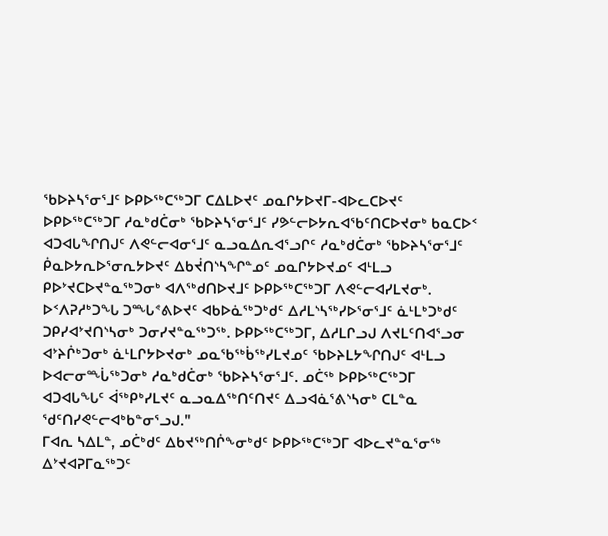ᖃᐅᔨᓴᕐᓂᕐᒧᑦ ᐅᑭᐅᖅᑕᖅᑐᒥ ᑕᐃᒪᐅᔪᑦ ᓄᓇᒋᔭᐅᔪᒥ-ᐊᐅᓚᑕᐅᔪᑦ ᐅᑭᐅᖅᑕᖅᑐᒥ ᓱᓇᒃᑯᑖᓂᒃ ᖃᐅᔨᓴᕐᓂᕐᒧᑦ ᓯᕗᓪᓕᐅᔭᕆᐊᖃᑦᑎᑕᐅᔪᓂᒃ ᑲᓇᑕᐅᑉ ᐊᑐᐊᒐᖏᑎᒍᑦ ᐱᕙᓪᓕᐊᓂᕐᒧᑦ ᓇᓗᓇᐃᕆᐊᕐᓗᒋᑦ ᓱᓇᒃᑯᑖᓂᒃ ᖃᐅᔨᓴᕐᓂᕐᒧᑦ ᑮᓇᐅᔭᕆᐅᕐᓂᕆᔭᐅᔪᑦ ᐃᑲᔫᑎᔅᓴᖏᓐᓄᑦ ᓄᓇᒋᔭᐅᔪᓄᑦ ᐊᒻᒪᓗ ᑭᐅᔾᔪᑕᐅᔪᓐᓇᖅᑐᓂᒃ ᐊᐱᖅᑯᑎᐅᔪᒧᑦ ᐅᑭᐅᖅᑕᖅᑐᒥ ᐱᕙᓪᓕᐊᓯᒪᔪᓂᒃ. ᐅᑉᐱᕈᓱᒃᑐᖓ ᑐᙵᕝᕕᐅᔪᑦ ᐊᑲᐅᓈᖅᑐᒃᑯᑦ ᐃᓱᒪᔅᓴᖅᓯᐅᕐᓂᕐᒧᑦ ᓈᒻᒪᒃᑐᒃᑯᑦ ᑐᑭᓯᐊᔾᔪᑎᔅᓴᓂᒃ ᑐᓂᓯᔪᓐᓇᖅᑐᖅ. ᐅᑭᐅᖅᑕᖅᑐᒥ, ᐃᓱᒪᒋᓗᒍ ᐱᔪᒪᑦᑎᐊᕐᓗᓂ ᐊᔾᔨᒌᒃᑐᓂᒃ ᓈᒻᒪᒋᔭᐅᔪᓂᒃ ᓄᓇᖃᖅᑳᖅᓯᒪᔪᓄᑦ ᖃᐅᔨᒪᔭᖏᑎᒍᑦ ᐊᒻᒪᓗ ᐅᐊᓕᓂᙶᖅᑐᓂᒃ ᓱᓇᒃᑯᑖᓂᒃ ᖃᐅᔨᓴᕐᓂᕐᒧᑦ. ᓄᑖᖅ ᐅᑭᐅᖅᑕᖅᑐᒥ ᐊᑐᐊᒐᖓᑦ ᐋᖅᑭᒃᓯᒪᔪᑦ ᓇᓗᓇᐃᖅᑎᑦᑎᔪᑦ ᐃᓗᐊᓈᕐᕕᔅᓴᓂᒃ ᑕᒪᓐᓇ ᖁᑦᑎᓯᕙᓪᓕᐊᒃᑲᓐᓂᕐᓗᒍ."
ᒥᐊᕆ ᓴᐃᒪᓐ, ᓄᑖᒃᑯᑦ ᐃᑲᔪᖅᑎᒌᖕᓂᒃᑯᑦ ᐅᑭᐅᖅᑕᖅᑐᒥ ᐊᐅᓚᔪᓐᓇᕐᓂᖅ ᐃᔾᔪᐊᕈᒥᓇᖅᑐᑦ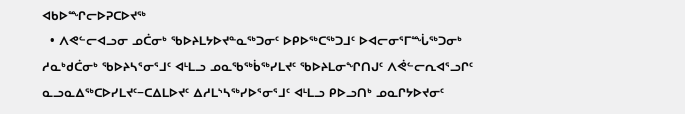ᐊᑲᐅᙱᓕᐅᕈᑕᐅᔪᖅ
  • ᐱᕙᓪᓕᐊᓗᓂ ᓄᑖᓂᒃ ᖃᐅᔨᒪᔭᐅᔪᓐᓇᖅᑐᓂᑦ ᐅᑭᐅᖅᑕᖅᑐᒧᑦ ᐅᐊᓕᓂᕐᒥᙶᖅᑐᓂᒃ ᓱᓇᒃᑯᑖᓂᒃ ᖃᐅᔨᓴᕐᓂᕐᒧᑦ ᐊᒻᒪᓗ ᓄᓇᖃᖅᑳᖅᓯᒪᔪᑦ ᖃᐅᔨᒪᓂᖏᑎᒍᑦ ᐱᕚᓪᓕᕆᐊᕐᓗᒋᑦ ᓇᓗᓇᐃᖅᑕᐅᓯᒪᔪᑦ−ᑕᐃᒪᐅᔪᑦ ᐃᓱᒪᔅᓴᖅᓯᐅᕐᓂᕐᒧᑦ ᐊᒻᒪᓗ ᑭᐅᓗᑎᒃ ᓄᓇᒋᔭᐅᔪᓂᑦ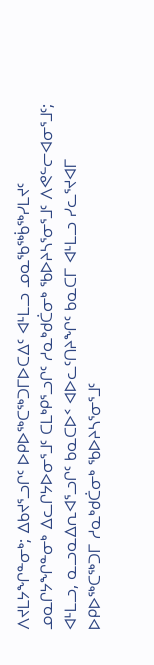ᐱᔪᒪᔭᖏᓐᓂᒃ; ᐃᑲᔪᕐᓗᒋᑦ ᐅᑭᐅᖅᑕᖅᑐᒥᐅᑕᐃᑦ ᐊᒻᒪᓗ ᓄᓇᖃᖅᑳᖅᓯᒪᔪᑦ ᓄᓇᒋᔭᖏᓐᓂᒃ ᐃᓚᒋᔭᐅᓂᕐᒧᑦ ᑕᒪᒃᑭᕐᓗᒋᑦ ᓱᓇᒃᑯᑖᓂᒃ ᖃᐅᔨᓴᕐᓂᕐᒧᑦ ᐱᕙᓪᓕᐊᓂᕐᒧᑦ; ᐊᒻᒪᓗ, ᓇᓗᓇᐃᕆᐊᕐᓗᒋᑦ ᑲᓇᑕᐅᑉ ᐊᐅᓚᑦᑎᔨᖏᑦ ᑲᓇᑕᒥ ᐊᒻᒪᓗ ᓯᓚᕐᔪᐊᒥ ᐅᑭᐅᖅᑕᖅᑐᒥ ᓱᓇᒃᑯᑖᓂᒃ ᖃᐅᔨᓴᕐᓂᕐᒧᑦ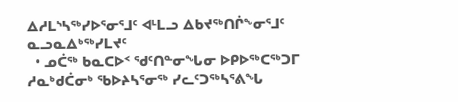ᐃᓱᒪᔅᓴᖅᓯᐅᕐᓂᕐᒧᑦ ᐊᒻᒪᓗ ᐃᑲᔪᖅᑎᒌᖕᓂᕐᒧᑦ
ᓇᓗᓇᐃᒃᖅᓯᒪᔪᑦ
  • ᓄᑖᖅ ᑲᓇᑕᐅᑉ ᖁᑦᑎᓐᓂᖓᓂ ᐅᑭᐅᖅᑕᖅᑐᒥ ᓱᓇᒃᑯᑖᓂᒃ ᖃᐅᔨᓴᕐᓂᖅ ᓯᓚᑦᑐᖅᓴᕐᕕᖓ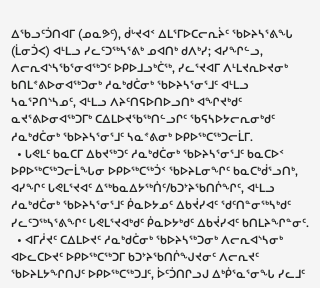ᐃᖃᓗᑦᑑᑎᐊᒥ (ᓄᓇᕗᑦ), ᑰᒡᔪᐊᑉ ᐃᒪᕐᒥᐅᑕᓕᕆᔩᑦ ᖃᐅᔨᓴᕐᕕᖓ (ᒫᓂᑑᐸ) ᐊᒻᒪᓗ ᓯᓚᑦᑐᖅᓴᕐᕕᒃ ᓄᐊᑎᒃ ᑯᐱᒃᓯ; ᐊᓯᖏᓪᓗ, ᐱᓕᕆᐊᔅᓴᖃᕐᓂᐊᖅᑐᑦ ᐅᑭᐅᒧᓗᒃᑖᖅ, ᓯᓚᕐᔪᐊᒥ ᐱᒻᒪᔪᕆᐅᔪᓂᒃ ᑲᑎᒪᕝᕕᐅᓂᐊᖅᑐᓂᒃ ᓱᓇᒃᑯᑖᓂᒃ ᖃᐅᔨᓴᕐᓂᕐᒧᑦ ᐊᒻᒪᓗ ᓴᓇᕐᕈᑎᔅᓴᓄᑦ, ᐊᒻᒪᓗ ᐱᔨᑦᑎᕋᐅᑎᐅᓗᑎᒃ ᐊᖏᔪᒃᑯᑦ ᓇᔪᕐᕕᐅᓂᐊᖅᑐᒥᒃ ᑕᐃᒪᐅᔪᖃᖅᑎᓪᓗᒋᑦ ᖃᕋᓴᐅᔭᓕᕆᓂᒃᑯᑦ ᓱᓇᒃᑯᑖᓂᒃ ᖃᐅᔨᓴᕐᓂᕐᒧᑦ ᓴᓇᕝᕕᓂᒃ ᐅᑭᐅᖅᑕᖅᑐᓕᒫᒥ.
  • ᒐᕙᒪᑦ ᑲᓇᑕᒥ ᐃᑲᔪᖅᑐᑦ ᓱᓇᒃᑯᑖᓂᒃ ᖃᐅᔨᓴᕐᓂᕐᒧᑦ ᑲᓇᑕᐅᑉ ᐅᑭᐅᖅᑕᖅᑐᓕᒫᖓᓂ ᐅᑭᐅᖅᑕᖅᑑᑉ ᖃᐅᔨᒪᓂᖏᑦ ᑲᓇᑕᒃᑰᕐᓗᑎᒃ, ᐊᓯᖏᑦ ᒐᕙᒪᕐᔪᐊᑦ ᐃᖅᑲᓇᐃᔭᖅᑏᑦ/ᑲᑐᔾᔨᖃᑎᒌᖏᑦ, ᐊᒻᒪᓗ ᓱᓇᒃᑯᑖᓂᒃ ᖃᐅᔨᓴᕐᓂᕐᒧᑦ ᑮᓇᐅᔭᓄᑦ ᐃᑲᔫᓯᐊᑦ ᖁᑦᑎᓐᓂᖅᓴᒃᑯᑦ ᓯᓚᑦᑐᖅᓴᕐᕕᖏᑦ ᒐᕙᒪᕐᔪᐊᒃᑯᑦ ᑮᓇᐅᔭᒃᑯᑦ ᐃᑲᔫᓯᐊᑦ ᑲᑎᒪᔨᖏᓐᓂᑦ.
  • ᐊᒥᓲᔪᑦ ᑕᐃᒪᐅᔪᑦ ᓱᓇᒃᑯᑖᓂᒃ ᖃᐅᔨᓴᖅᑐᓂᒃ ᐱᓕᕆᐊᔅᓴᓂᒃ ᐊᐅᓚᑕᐅᔪᑦ ᐅᑭᐅᖅᑕᖅᑐᒥ ᑲᑐᔾᔨᖃᑎᒌᖑᔪᓂᑦ ᐱᓕᕆᔪᑦ ᖃᐅᔨᒪᔭᖏᑎᒍᑦ ᐅᑭᐅᖅᑕᖅᑐᒧᑦ, ᐆᑦᑑᑎᒋᓗᒍ ᐃᒃᑮᕐᓇᕐᓂᖓ ᓯᓚᒧᑦ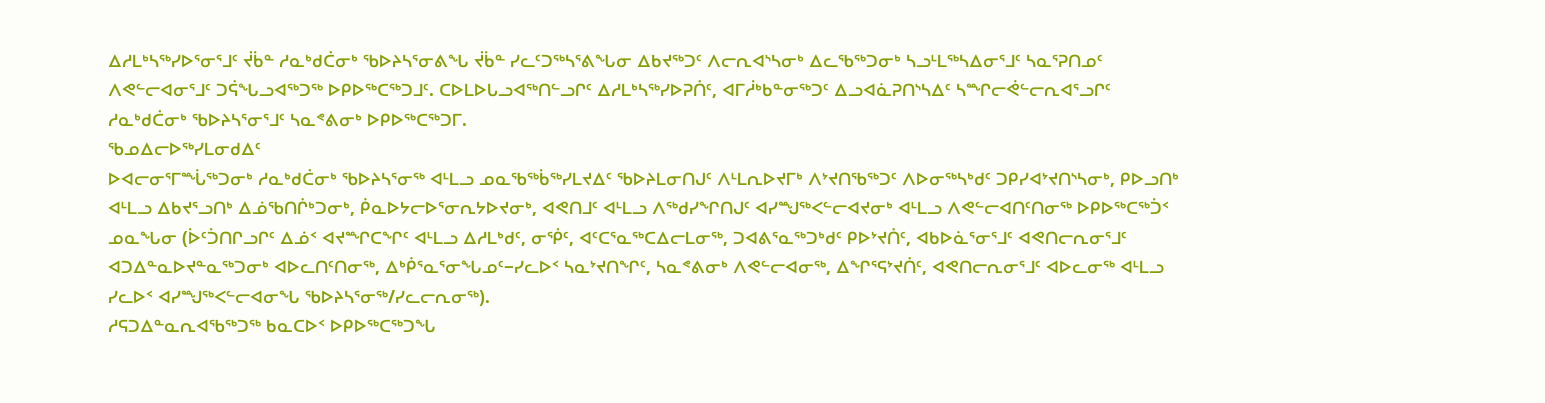ᐃᓱᒪᒃᓴᖅᓯᐅᕐᓂᕐᒧᑦ ᔫᑳᓐ ᓱᓇᒃᑯᑖᓂᒃ ᖃᐅᔨᓴᕐᓂᕕᖓ ᔫᑳᓐ ᓯᓚᑦᑐᖅᓴᕐᕕᖓᓂ ᐃᑲᔪᖅᑐᑦ ᐱᓕᕆᐊᔅᓴᓂᒃ ᐃᓚᖃᖅᑐᓂᒃ ᓴᓗᒻᒪᖅᓴᐃᓂᕐᒧᑦ ᓴᓇᕐᕈᑎᓄᑦ ᐱᕙᓪᓕᐊᓂᕐᒧᑦ ᑐᕌᖓᓗᐊᖅᑐᖅ ᐅᑭᐅᖅᑕᖅᑐᒧᑦ. ᑕᐅᒪᐅᒐᓗᐊᖅᑎᓪᓗᒋᑦ ᐃᓱᒪᒃᓴᖅᓯᐅᕈᑏᑦ, ᐊᒥᓲᒃᑲᓐᓂᖅᑐᑦ ᐃᓗᐊᓈᕈᑎᔅᓴᐃᑦ ᓴᙱᓕᕚᓪᓕᕆᐊᕐᓗᒋᑦ ᓱᓇᒃᑯᑖᓂᒃ ᖃᐅᔨᓴᕐᓂᕐᒧᑦ ᓴᓇᕝᕕᓂᒃ ᐅᑭᐅᖅᑕᖅᑐᒥ.
ᖃᓄᐃᓕᐅᖅᓯᒪᓂᑯᐃᑦ
ᐅᐊᓕᓂᕐᒥᙶᖅᑐᓂᒃ ᓱᓇᒃᑯᑖᓂᒃ ᖃᐅᔨᓴᕐᓂᖅ ᐊᒻᒪᓗ ᓄᓇᖃᖅᑳᖅᓯᒪᔪᐃᑦ ᖃᐅᔨᒪᓂᑎᒍᑦ ᐱᒻᒪᕆᐅᔪᒥᒃ ᐱᔾᔪᑎᖃᖅᑐᑦ ᐱᐅᓂᖅᓴᒃᑯᑦ ᑐᑭᓯᐊᔾᔪᑎᔅᓴᓂᒃ, ᑭᐅᓗᑎᒃ ᐊᒻᒪᓗ ᐃᑲᔪᕐᓗᑎᒃ ᐃᓅᖃᑎᒌᒃᑐᓂᒃ, ᑮᓇᐅᔭᓕᐅᕐᓂᕆᔭᐅᔪᓂᒃ, ᐊᕙᑎᒧᑦ ᐊᒻᒪᓗ ᐱᖅᑯᓯᖏᑎᒍᑦ ᐊᓯᙳᖅᐸᓪᓕᐊᔪᓂᒃ ᐊᒻᒪᓗ ᐱᕙᓪᓕᐊᑎᑦᑎᓂᖅ ᐅᑭᐅᖅᑕᖅᑑᑉ ᓄᓇᖓᓂ (ᐆᑦᑑᑎᒋᓗᒋᑦ ᐃᓅᑉ ᐊᔪᙱᑕᖏᑦ ᐊᒻᒪᓗ ᐃᓱᒪᒃᑯᑦ, ᓂᖀᑦ, ᐊᑦᑕᕐᓇᖅᑕᐃᓕᒪᓂᖅ, ᑐᐊᕕᕐᓇᖅᑐᒃᑯᑦ ᑭᐅᔾᔪᑏᑦ, ᐊᑲᐅᓈᕐᓂᕐᒧᑦ ᐊᕙᑎᓕᕆᓂᕐᒧᑦ ᐊᑐᐃᓐᓇᐅᔪᓐᓇᖅᑐᓂᒃ ᐊᐅᓚᑎᑦᑎᓂᖅ, ᐃᒃᑮᕐᓇᕐᓂᖓᓄᑦ−ᓯᓚᐅᑉ ᓴᓇᔾᔪᑎᖏᑦ, ᓴᓇᕝᕕᓂᒃ ᐱᕙᓪᓕᐊᓂᖅ, ᐃᖏᕐᕋᔾᔪᑏᑦ, ᐊᕙᑎᓕᕆᓂᕐᒧᑦ ᐊᐅᓚᓂᖅ ᐊᒻᒪᓗ ᓯᓚᐅᑉ ᐊᓯᙳᖅᐸᓪᓕᐊᓂᖓ ᖃᐅᔨᓴᕐᓂᖅ/ᓯᓚᓕᕆᓂᖅ).
ᓱᕋᑐᐃᓐᓇᕆᐊᖃᖅᑐᖅ ᑲᓇᑕᐅᑉ ᐅᑭᐅᖅᑕᖅᑐᖓ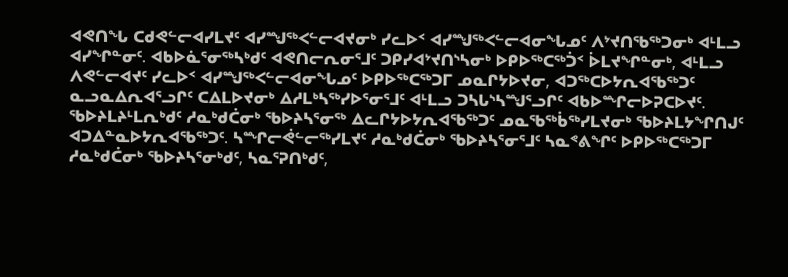ᐊᕙᑎᖓ ᑕᑯᕙᓪᓕᐊᓯᒪᔪᑦ ᐊᓯᙳᖅᐸᓪᓕᐊᔪᓂᒃ ᓯᓚᐅᑉ ᐊᓯᙳᖅᐸᓪᓕᐊᓂᖓᓄᑦ ᐱᔾᔪᑎᖃᖅᑐᓂᒃ ᐊᒻᒪᓗ ᐊᓯᖏᓐᓂᑦ. ᐊᑲᐅᓈᕐᓂᖅᓴᒃᑯᑦ ᐊᕙᑎᓕᕆᓂᕐᒧᑦ ᑐᑭᓯᐊᔾᔪᑎᔅᓴᓂᒃ ᐅᑭᐅᖅᑕᖅᑑᑉ ᐆᒪᔪᖏᓐᓂᒃ, ᐊᒻᒪᓗ ᐱᕙᓪᓕᐊᔪᑦ ᓯᓚᐅᑉ ᐊᓯᙳᖅᐸᓪᓕᐊᓂᖓᓄᑦ ᐅᑭᐅᖅᑕᖅᑐᒥ ᓄᓇᒋᔭᐅᔪᓂ, ᐊᑐᖅᑕᐅᔭᕆᐊᖃᖅᑐᑦ ᓇᓗᓇᐃᕆᐊᕐᓗᒋᑦ ᑕᐃᒪᐅᔪᓂᒃ ᐃᓱᒪᒃᓴᖅᓯᐅᕐᓂᕐᒧᑦ ᐊᒻᒪᓗ ᑐᓴᒐᔅᓴᙳᕐᓗᒋᑦ ᐊᑲᐅᙱᓕᐅᕈᑕᐅᔪᑦ. ᖃᐅᔨᒪᔨᒻᒪᕆᒃᑯᑦ ᓱᓇᒃᑯᑖᓂᒃ ᖃᐅᔨᓴᕐᓂᖅ ᐃᓚᒋᔭᐅᔭᕆᐊᖃᖅᑐᑦ ᓄᓇᖃᖅᑳᖅᓯᒪᔪᓂᒃ ᖃᐅᔨᒪᔭᖏᑎᒍᑦ ᐊᑐᐃᓐᓇᐅᔭᕆᐊᖃᖅᑐᑦ. ᓴᙱᓕᕚᓪᓕᖅᓯᒪᔪᑦ ᓱᓇᒃᑯᑖᓂᒃ ᖃᐅᔨᓴᕐᓂᕐᒧᑦ ᓴᓇᕝᕕᖏᑦ ᐅᑭᐅᖅᑕᖅᑐᒥ ᓱᓇᒃᑯᑖᓂᒃ ᖃᐅᔨᓴᕐᓂᒃᑯᑦ, ᓴᓇᕐᕈᑎᒃᑯᑦ,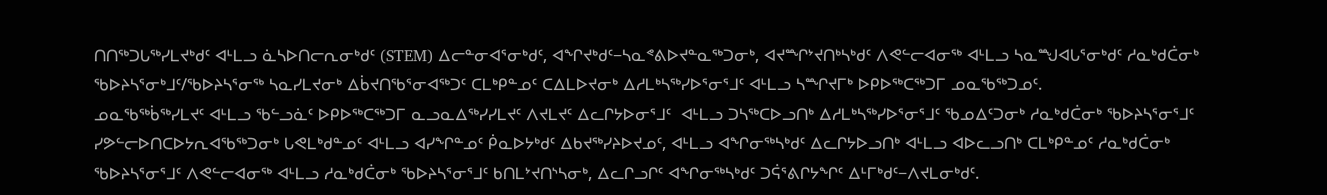ᑎᑎᖅᑐᒐᖅᓯᒪᔪᒃᑯᑦ ᐊᒻᒪᓗ ᓈᓴᐅᑎᓕᕆᓂᒃᑯᑦ (STEM) ᐃᓕᓐᓂᐊᕐᓂᒃᑯᑦ, ᐊᖏᔪᒃᑯᑦ−ᓴᓇᕝᕕᐅᔪᓐᓇᖅᑐᓂᒃ, ᐊᔪᙱᔾᔪᑎᒃᓴᒃᑯᑦ ᐱᕙᓪᓕᐊᓂᖅ ᐊᒻᒪᓗ ᓴᓇᙳᐊᒐᕐᓂᒃᑯᑦ ᓱᓇᒃᑯᑖᓂᒃ ᖃᐅᔨᓴᕐᓂᒃᒧᑦ/ᖃᐅᔨᓴᕐᓂᖅ ᓴᓇᓯᒪᔪᓂᒃ ᐃᑳᔪᑎᖃᕐᓂᐊᖅᑐᑦ ᑕᒪᒃᑭᓐᓄᑦ ᑕᐃᒪᐅᔪᓂᒃ ᐃᓱᒪᒃᓴᖅᓯᐅᕐᓂᕐᒧᑦ ᐊᒻᒪᓗ ᓴᙱᔪᒥᒃ ᐅᑭᐅᖅᑕᖅᑐᒥ ᓄᓇᖃᖅᑐᓄᑦ.
ᓄᓇᖃᖅᑳᖅᓯᒪᔪᑦ ᐊᒻᒪᓗ ᖃᓪᓗᓈᑦ ᐅᑭᐅᖅᑕᖅᑐᒥ ᓇᓗᓇᐃᖅᓯᓯᒪᔪᑦ ᐱᔪᒪᔪᑦ ᐃᓚᒋᔭᐅᓂᕐᒧᑦ  ᐊᒻᒪᓗ ᑐᓴᖅᑕᐅᓗᑎᒃ ᐃᓱᒪᒃᓴᖅᓯᐅᕐᓂᕐᒧᑦ ᖃᓄᐃᑦᑐᓂᒃ ᓱᓇᒃᑯᑖᓂᒃ ᖃᐅᔨᓴᕐᓂᕐᒧᑦ ᓯᕗᓪᓕᐅᑎᑕᐅᔭᕆᐊᖃᖅᑐᓂᒃ ᒐᕙᒪᒃᑯᓐᓄᑦ ᐊᒻᒪᓗ ᐊᓯᖏᓐᓄᑦ ᑮᓇᐅᔭᒃᑯᑦ ᐃᑲᔪᖅᓯᔨᐅᔪᓄᑦ, ᐊᒻᒪᓗ ᐊᖏᓂᖅᓴᒃᑯᑦ ᐃᓚᒋᔭᐅᓗᑎᒃ ᐊᒻᒪᓗ ᐊᐅᓚᓗᑎᒃ ᑕᒪᒃᑭᓐᓄᑦ ᓱᓇᒃᑯᑖᓂᒃ ᖃᐅᔨᓴᕐᓂᕐᒧᑦ ᐱᕙᓪᓕᐊᓂᖅ ᐊᒻᒪᓗ ᓱᓇᒃᑯᑖᓂᒃ ᖃᐅᔨᓴᕐᓂᕐᒧᑦ ᑲᑎᒪᔾᔪᑎᔅᓴᓂᒃ, ᐃᓚᒋᓗᒋᑦ ᐊᖏᓂᖅᓴᒃᑯᑦ ᑐᕌᕐᕕᒋᔭᖏᑦ ᐃᒻᒥᒃᑯᑦ−ᐱᔪᒪᓂᒃᑯᑦ.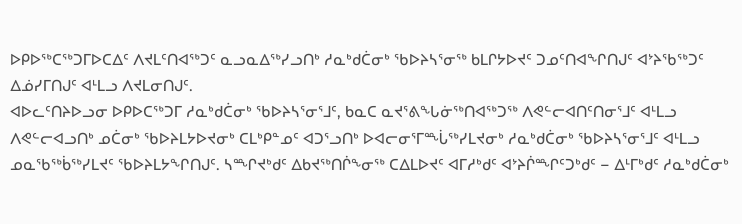ᐅᑭᐅᖅᑕᖅᑐᒥᐅᑕᐃᑦ ᐱᔪᒪᑦᑎᐊᖅᑐᑦ ᓇᓗᓇᐃᖅᓯᓗᑎᒃ ᓱᓇᒃᑯᑖᓂᒃ ᖃᐅᔨᓴᕐᓂᖅ ᑲᒪᒋᔭᐅᔪᑦ ᑐᓄᑦᑎᐊᖏᑎᒍᑦ ᐊᔾᔨᖃᖅᑐᑦ ᐃᓅᓯᒥᑎᒍᑦ ᐊᒻᒪᓗ ᐱᔪᒪᓂᑎᒍᑦ.
ᐊᐅᓚᑦᑎᔨᐅᓗᓂ ᐅᑭᐅᑕᖅᑐᒥ ᓱᓇᒃᑯᑖᓂᒃ ᖃᐅᔨᓴᕐᓂᕐᒧᑦ, ᑲᓇᑕ ᓇᔪᕐᕕᖓᓃᖅᑎᐊᖅᑐᖅ ᐱᕙᓪᓕᐊᑎᑦᑎᓂᕐᒧᑦ ᐊᒻᒪᓗ ᐱᕙᓪᓕᐊᓗᑎᒃ ᓄᑖᓂᒃ ᖃᐅᔨᒪᔭᐅᔪᓂᒃ ᑕᒪᒃᑭᓐᓄᑦ ᐊᑐᕐᓗᑎᒃ ᐅᐊᓕᓂᕐᒥᙶᖅᓯᒪᔪᓂᒃ ᓱᓇᒃᑯᑖᓂᒃ ᖃᐅᔨᓴᕐᓂᕐᒧᑦ ᐊᒻᒪᓗ ᓄᓇᖃᖅᑳᖅᓯᒪᔪᑦ ᖃᐅᔨᒪᔭᖏᑎᒍᑦ. ᓴᙱᔪᒃᑯᑦ ᐃᑲᔪᖅᑎᒌᖕᓂᖅ ᑕᐃᒪᐅᔪᑦ ᐊᒥᓱᒃᑯᑦ ᐊᔾᔨᒌᙱᑦᑐᒃᑯᑦ − ᐃᒻᒥᒃᑯᑦ ᓱᓇᒃᑯᑖᓂᒃ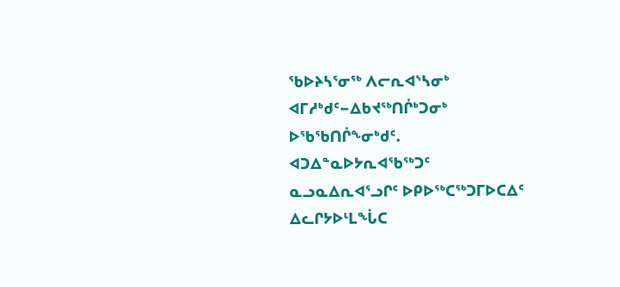ᖃᐅᔨᓴᕐᓂᖅ ᐱᓕᕆᐊᔅᓴᓂᒃ ᐊᒥᓱᒃᑯᑦ−ᐃᑲᔪᖅᑎᒌᒃᑐᓂᒃ ᐅᖃᖃᑎᒌᖕᓂᒃᑯᑦ. ᐊᑐᐃᓐᓇᐅᔭᕆᐊᖃᖅᑐᑦ ᓇᓗᓇᐃᕆᐊᕐᓗᒋᑦ ᐅᑭᐅᖅᑕᖅᑐᒥᐅᑕᐃᑦ ᐃᓚᒋᔭᐅᒻᒪᖔᑕ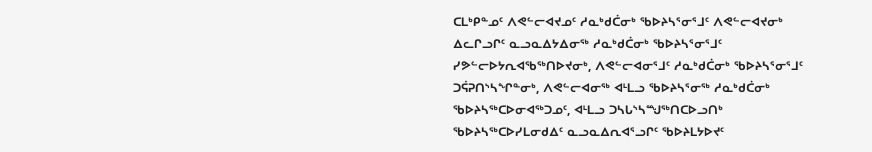ᑕᒪᒃᑭᓐᓄᑦ ᐱᕙᓪᓕᐊᔪᓄᑦ ᓱᓇᒃᑯᑖᓂᒃ ᖃᐅᔨᓴᕐᓂᕐᒧᑦ ᐱᕙᓪᓕᐊᔪᓂᒃ ᐃᓚᒋᓗᒋᑦ ᓇᓗᓇᐃᔭᐃᓂᖅ ᓱᓇᒃᑯᑖᓂᒃ ᖃᐅᔨᓴᕐᓂᕐᒧᑦ ᓯᕗᓪᓕᐅᔭᕆᐊᖃᖅᑎᐅᔪᓂᒃ, ᐱᕙᓪᓕᐊᓂᕐᒧᑦ ᓱᓇᒃᑯᑖᓂᒃ ᖃᐅᔨᓴᕐᓂᕐᒧᑦ ᑐᕌᕈᑎᔅᓴᖏᓐᓂᒃ, ᐱᕙᓪᓕᐊᓂᖅ ᐊᒻᒪᓗ ᖃᐅᔨᓴᕐᓂᖅ ᓱᓇᒃᑯᑖᓂᒃ ᖃᐅᔨᓴᖅᑕᐅᓂᐊᖅᑐᓄᑦ, ᐊᒻᒪᓗ ᑐᓴᒐᔅᓴᙳᖅᑎᑕᐅᓗᑎᒃ ᖃᐅᔨᓴᖅᑕᐅᓯᒪᓂᑯᐃᑦ ᓇᓗᓇᐃᕆᐊᕐᓗᒋᑦ ᖃᐅᔨᒪᔭᐅᔪᑦ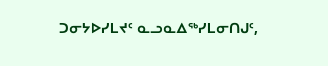ᑐᓂᔭᐅᓯᒪᔪᑦ ᓇᓗᓇᐃᖅᓯᒪᓂᑎᒍᑦ,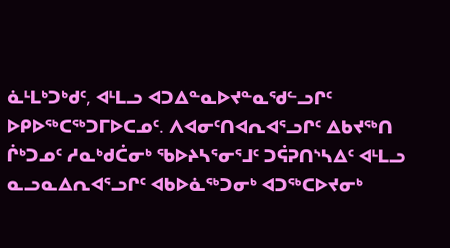ᓈᒻᒪᒃᑐᒃᑯᑦ, ᐊᒻᒪᓗ ᐊᑐᐃᓐᓇᐅᔪᓐᓇᖁᓪᓗᒋᑦ ᐅᑭᐅᖅᑕᖅᑐᒥᐅᑕᓄᑦ. ᐱᐊᓂᑦᑎᐊᕆᐊᕐᓗᒋᑦ ᐃᑲᔪᖅᑎ ᒌᒃᑐᓄᑦ ᓱᓇᒃᑯᑖᓂᒃ ᖃᐅᔨᓴᕐᓂᕐᒧᑦ ᑐᕌᕈᑎᔅᓴᐃᑦ ᐊᒻᒪᓗ ᓇᓗᓇᐃᕆᐊᕐᓗᒋᑦ ᐊᑲᐅᓈᖅᑐᓂᒃ ᐊᑐᖅᑕᐅᔪᓂᒃ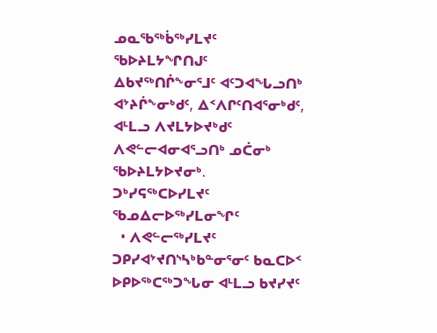ᓄᓇᖃᖅᑳᖅᓯᒪᔪᑦ ᖃᐅᔨᒪᔭᖏᑎᒍᑦ ᐃᑲᔪᖅᑎᒌᖕᓂᕐᒧᑦ ᐊᑦᑐᐊᖓᓗᑎᒃ ᐊᔾᔨᒌᖕᓂᒃᑯᑦ, ᐃᑉᐱᒋᑦᑎᐊᕐᓂᒃᑯᑦ, ᐊᒻᒪᓗ ᐱᔪᒪᔭᐅᔪᒃᑯᑦ ᐱᕙᓪᓕᐊᓂᐊᕐᓗᑎᒃ ᓄᑖᓂᒃ ᖃᐅᔨᒪᔭᐅᔪᓂᒃ.
ᑐᒃᓯᕋᖅᑕᐅᓯᒪᔪᑦ ᖃᓄᐃᓕᐅᖅᓯᒪᓂᖏᑦ
  • ᐱᕙᓪᓕᖅᓯᒪᔪᑦ ᑐᑭᓯᐊᔾᔪᑎᔅᓴᒃᑲᓐᓂᕐᓂᑦ ᑲᓇᑕᐅᑉ ᐅᑭᐅᖅᑕᖅᑐᖓᓂ ᐊᒻᒪᓗ ᑲᔪᓯᔪᑦ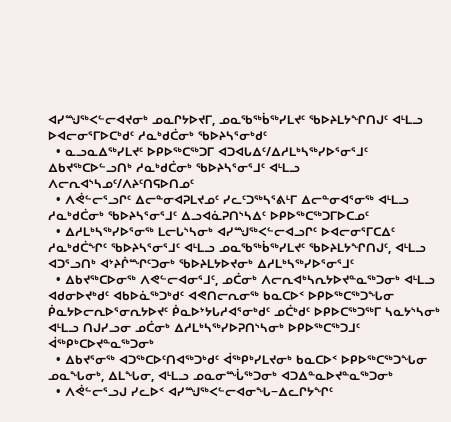ᐊᓯᙳᖅᐸᓪᓕᐊᔪᓂᒃ ᓄᓇᒋᔭᐅᔪᒥ, ᓄᓇᖃᖅᑳᖅᓯᒪᔪᑦ ᖃᐅᔨᒪᔭᖏᑎᒍᑦ ᐊᒻᒪᓗ ᐅᐊᓕᓂᕐᒥᐅᑕᒃᑯᑦ ᓱᓇᒃᑯᑖᓂᒃ ᖃᐅᔨᓴᕐᓂᒃᑯᑦ
  • ᓇᓗᓇᐃᖅᓯᒪᔪᑦ ᐅᑭᐅᖅᑕᖅᑐᒥ ᐊᑐᐊᒐᐃᑦ/ᐃᓱᒪᒃᓴᖅᓯᐅᕐᓂᕐᒧᑦ ᐃᑲᔪᖅᑕᐅᓪᓗᑎᒃ ᓱᓇᒃᑯᑖᓂᒃ ᖃᐅᔨᓴᕐᓂᕐᒧᑦ ᐊᒻᒪᓗ ᐱᓕᕆᐊᔅᓴᓄᑦ/ᐱᔨᑦᑎᕋᐅᑎᓄᑦ
  • ᐱᕚᓪᓕᕐᓗᒋᑦ ᐃᓕᓐᓂᐊᕈᒪᔪᓄᑦ ᓯᓚᑦᑐᖅᓴᕐᕕᒻᒥ ᐃᓕᓐᓂᐊᕐᓂᖅ ᐊᒻᒪᓗ ᓱᓇᒃᑯᑖᓂᒃ ᖃᐅᔨᓴᕐᓂᕐᒧᑦ ᐃᓗᐊᓈᕈᑎᔅᓴᐃᑦ ᐅᑭᐅᖅᑕᖅᑐᒥᐅᑕᓄᑦ
  • ᐃᓱᒪᒃᓴᖅᓯᐅᕐᓂᖅ ᒪᓕᒐᔅᓴᓂᒃ ᐊᓯᙳᖅᐸᓪᓕᐊᓗᒋᑦ ᐅᐊᓕᓂᕐᒥᑕᐃᑦ ᓱᓇᒃᑯᑖᖏᑦ ᖃᐅᔨᓴᕐᓂᕐᒧᑦ ᐊᒻᒪᓗ ᓄᓇᖃᖅᑳᖅᓯᒪᔪᑦ ᖃᐅᔨᒪᔭᖏᑎᒍᑦ, ᐊᒻᒪᓗ ᐊᑐᕐᓗᑎᒃ ᐊᔾᔨᒌᙱᑦᑐᓂᒃ ᖃᐅᔨᒪᔭᐅᔪᓂᒃ ᐃᓱᒪᒃᓴᖅᓯᐅᕐᓂᕐᒧᑦ
  • ᐃᑲᔪᖅᑕᐅᓂᖅ ᐱᕙᓪᓕᐊᓂᕐᒧᑦ, ᓄᑖᓂᒃ ᐱᓕᕆᐊᒃᓴᕆᔭᐅᔪᓐᓇᖅᑐᓂᒃ ᐊᒻᒪᓗ ᐊᑯᓂᐅᔪᒃᑯᑦ ᐊᑲᐅᓈᖅᑐᒃᑯᑦ ᐊᕙᑎᓕᕆᓂᖅ ᑲᓇᑕᐅᑉ ᐅᑭᐅᖅᑕᖅᑐᖓᓂ ᑮᓇᔭᐅᓕᕆᐅᕐᓂᕆᔭᐅᔪᑦ ᑮᓇᐅᔾᔭᒐᓱᐊᕐᓂᒃᑯᑦ ᓄᑖᒃᑯᑦ ᐅᑭᐅᑕᖅᑐᖅᒥ ᓴᓇᔭᔅᓴᓂᒃ ᐊᒻᒪᓗ ᑎᒍᓯᓗᓂ ᓄᑖᓂᒃ ᐃᓱᒪᒃᓴᖅᓯᐅᕈᑎᔅᓴᓂᒃ ᐅᑭᐅᖅᑕᖅᑐᒧᑦ ᐋᖅᑭᒃᑕᐅᔪᓐᓇᖅᑐᓂᒃ
  • ᐃᑲᔪᕐᓂᖅ ᐊᑐᖅᑕᐅᑦᑎᐊᖅᑐᒃᑯᑦ ᐋᖅᑭᒃᓯᒪᔪᓂᒃ ᑲᓇᑕᐅᑉ ᐅᑭᐅᖅᑕᖅᑐᖓᓂ ᓄᓇᖓᓂᒃ, ᐃᒪᖓᓂ, ᐊᒻᒪᓗ ᓄᓇᓂᙶᖅᑐᓂᒃ ᐊᑐᐃᓐᓇᐅᔪᓐᓇᖅᑐᓂᒃ
  • ᐱᕚᓪᓕᕐᓗᒍ ᓯᓚᐅᑉ ᐊᓯᙳᖅᐸᓪᓕᐊᓂᖓ−ᐃᓚᒋᔭᖏᑦ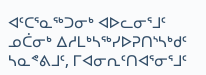ᐊᑦᑕᕐᓇᖅᑐᓂᒃ ᐊᐅᓚᓂᕐᒧᑦ ᓄᑖᓂᒃ ᐃᓱᒪᒃᓴᖅᓯᐅᕈᑎᔅᓴᒃᑯᑦ ᓴᓇᕝᕕᒧᑦ, ᒥᐊᓂᕆᑦᑎᐊᕐᓂᕐᒧᑦ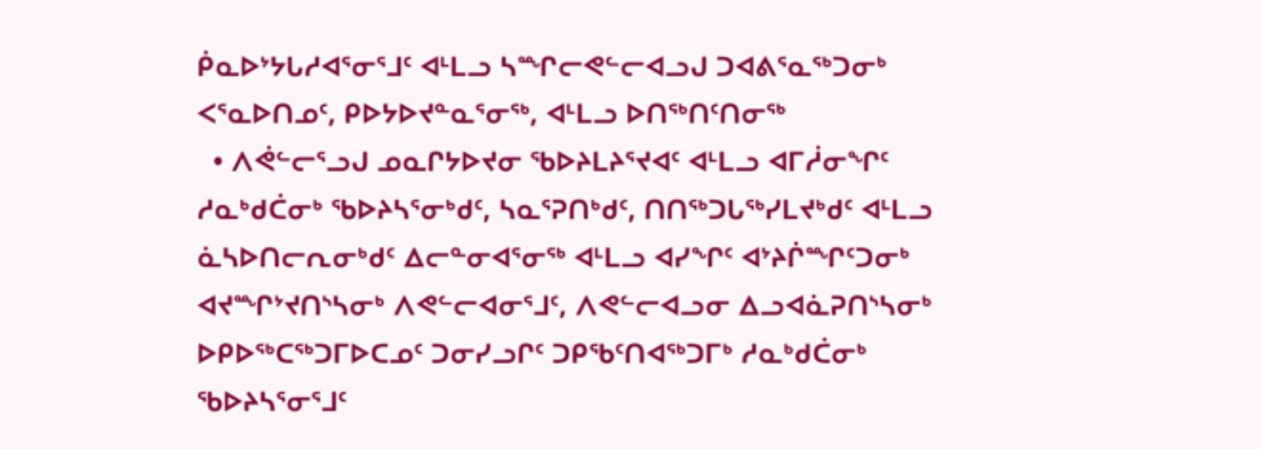ᑮᓇᐅᔾᔭᒐᓱᐊᕐᓂᕐᒧᑦ ᐊᒻᒪᓗ ᓴᙱᓕᕙᓪᓕᐊᓗᒍ ᑐᐊᕕᕐᓇᖅᑐᓂᒃ ᐸᕐᓇᐅᑎᓄᑦ, ᑭᐅᔭᐅᔪᓐᓇᕐᓂᖅ, ᐊᒻᒪᓗ ᐅᑎᖅᑎᑦᑎᓂᖅ
  • ᐱᕚᓪᓕᕐᓗᒍ ᓄᓇᒋᔭᐅᔪᓂ ᖃᐅᔨᒪᔨᕐᔪᐊᑦ ᐊᒻᒪᓗ ᐊᒥᓲᓂᖏᑦ ᓱᓇᒃᑯᑖᓂᒃ ᖃᐅᔨᓴᕐᓂᒃᑯᑦ, ᓴᓇᕐᕈᑎᒃᑯᑦ, ᑎᑎᖅᑐᒐᖅᓯᒪᔪᒃᑯᑦ ᐊᒻᒪᓗ ᓈᓴᐅᑎᓕᕆᓂᒃᑯᑦ ᐃᓕᓐᓂᐊᕐᓂᖅ ᐊᒻᒪᓗ ᐊᓯᖏᑦ ᐊᔾᔨᒌᙱᑦᑐᓂᒃ ᐊᔪᙱᔾᔪᑎᔅᓴᓂᒃ ᐱᕙᓪᓕᐊᓂᕐᒧᑦ, ᐱᕙᓪᓕᐊᓗᓂ ᐃᓗᐊᓈᕈᑎᔅᓴᓂᒃ ᐅᑭᐅᖅᑕᖅᑐᒥᐅᑕᓄᑦ ᑐᓂᓯᓗᒋᑦ ᑐᑭᖃᑦᑎᐊᖅᑐᒥᒃ ᓱᓇᒃᑯᑖᓂᒃ ᖃᐅᔨᓴᕐᓂᕐᒧᑦ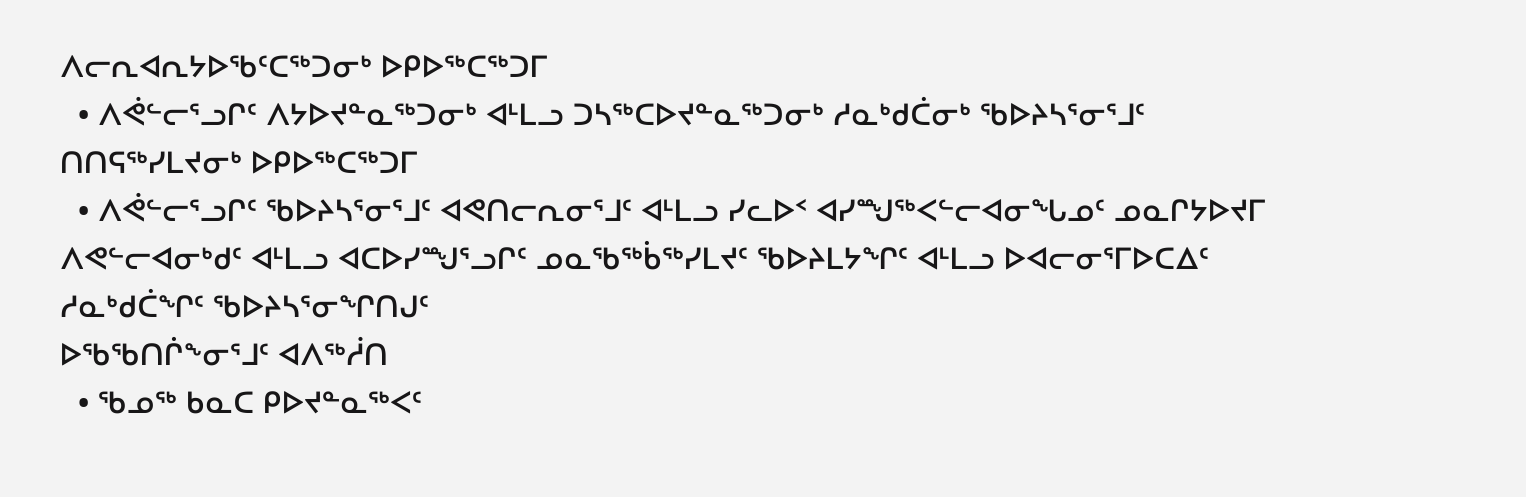ᐱᓕᕆᐊᕆᔭᐅᖃᑦᑕᖅᑐᓂᒃ ᐅᑭᐅᖅᑕᖅᑐᒥ
  • ᐱᕚᓪᓕᕐᓗᒋᑦ ᐱᔭᐅᔪᓐᓇᖅᑐᓂᒃ ᐊᒻᒪᓗ ᑐᓴᖅᑕᐅᔪᓐᓇᖅᑐᓂᒃ ᓱᓇᒃᑯᑖᓂᒃ ᖃᐅᔨᓴᕐᓂᕐᒧᑦ ᑎᑎᕋᖅᓯᒪᔪᓂᒃ ᐅᑭᐅᖅᑕᖅᑐᒥ
  • ᐱᕚᓪᓕᕐᓗᒋᑦ ᖃᐅᔨᓴᕐᓂᕐᒧᑦ ᐊᕙᑎᓕᕆᓂᕐᒧᑦ ᐊᒻᒪᓗ ᓯᓚᐅᑉ ᐊᓯᙳᖅᐸᓪᓕᐊᓂᖓᓄᑦ ᓄᓇᒋᔭᐅᔪᒥ ᐱᕙᓪᓕᐊᓂᒃᑯᑦ ᐊᒻᒪᓗ ᐊᑕᐅᓯᙳᕐᓗᒋᑦ ᓄᓇᖃᖅᑳᖅᓯᒪᔪᑦ ᖃᐅᔨᒪᔭᖏᑦ ᐊᒻᒪᓗ ᐅᐊᓕᓂᕐᒥᐅᑕᐃᑦ ᓱᓇᒃᑯᑖᖏᑦ ᖃᐅᔨᓴᕐᓂᖏᑎᒍᑦ
ᐅᖃᖃᑎᒌᖕᓂᕐᒧᑦ ᐊᐱᖅᓲᑎ
  • ᖃᓄᖅ ᑲᓇᑕ ᑭᐅᔪᓐᓇᖅᐸᑦ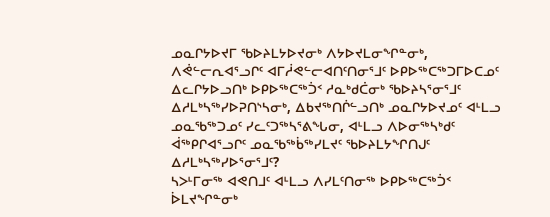ᓄᓇᒋᔭᐅᔪᒥ ᖃᐅᔨᒪᔭᐅᔪᓂᒃ ᐱᔭᐅᔪᒪᓂᖏᓐᓂᒃ, ᐱᕚᓪᓕᕆᐊᕐᓗᒋᑦ ᐊᒥᓲᕙᓪᓕᐊᑎᑦᑎᓂᕐᒧᑦ ᐅᑭᐅᖅᑕᖅᑐᒥᐅᑕᓄᑦ ᐃᓚᒋᔭᐅᓗᑎᒃ ᐅᑭᐅᖅᑕᖅᑑᑉ ᓱᓇᒃᑯᑖᓂᒃ ᖃᐅᔨᓴᕐᓂᕐᒧᑦ ᐃᓱᒪᒃᓴᖅᓯᐅᕈᑎᔅᓴᓂᒃ, ᐃᑲᔪᖅᑎᒌᓪᓗᑎᒃ ᓄᓇᒋᔭᐅᔪᓄᑦ ᐊᒻᒪᓗ ᓄᓇᖃᖅᑐᓄᑦ ᓯᓚᑦᑐᖅᓴᕐᕕᖓᓂ, ᐊᒻᒪᓗ ᐱᐅᓂᖅᓴᒃᑯᑦ ᐋᖅᑭᒋᐊᕐᓗᒋᑦ ᓄᓇᖃᖅᑳᖅᓯᒪᔪᑦ ᖃᐅᔨᒪᔭᖏᑎᒍᑦ ᐃᓱᒪᒃᓴᖅᓯᐅᕐᓂᕐᒧᑦ?
ᓴᐳᒻᒥᓂᖅ ᐊᕙᑎᒧᑦ ᐊᒻᒪᓗ ᐱᓯᒪᑦᑎᓂᖅ ᐅᑭᐅᖅᑕᖅᑑᑉ ᐆᒪᔪᖏᓐᓂᒃ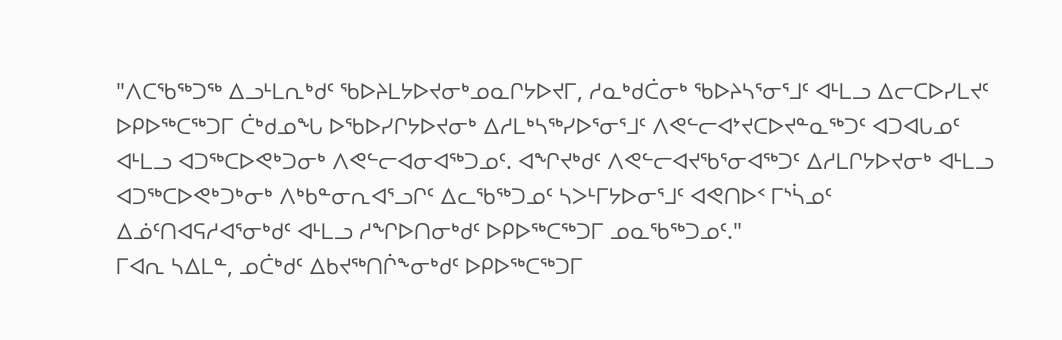"ᐱᑕᖃᖅᑐᖅ ᐃᓗᒻᒪᕆᒃᑯᑦ ᖃᐅᔨᒪᔭᐅᔪᓂᒃᓄᓇᒋᔭᐅᔪᒥ, ᓱᓇᒃᑯᑖᓂᒃ ᖃᐅᔨᓴᕐᓂᕐᒧᑦ ᐊᒻᒪᓗ ᐃᓕᑕᐅᓯᒪᔪᑦ ᐅᑭᐅᖅᑕᖅᑐᒥ ᑖᒃᑯᓄᖓ ᐅᖃᐅᓯᒋᔭᐅᔪᓂᒃ ᐃᓱᒪᒃᓴᖅᓯᐅᕐᓂᕐᒧᑦ ᐱᕙᓪᓕᐊᔾᔪᑕᐅᔪᓐᓇᖅᑐᑦ ᐊᑐᐊᒐᓄᑦ ᐊᒻᒪᓗ ᐊᑐᖅᑕᐅᕙᒃᑐᓂᒃ ᐱᕙᓪᓕᐊᓂᐊᖅᑐᓄᑦ. ᐊᖏᔪᒃᑯᑦ ᐱᕙᓪᓕᐊᔪᖃᕐᓂᐊᖅᑐᑦ ᐃᓱᒪᒋᔭᐅᔪᓂᒃ ᐊᒻᒪᓗ ᐊᑐᖅᑕᐅᕙᒃᑐᒃᓂᒃ ᐱᒃᑲᓐᓂᕆᐊᕐᓗᒋᑦ ᐃᓚᖃᖅᑐᓄᑦ ᓴᐳᒻᒥᔭᐅᓂᕐᒧᑦ ᐊᕙᑎᐅᑉ ᒥᔅᓵᓄᑦ ᐃᓅᑦᑎᐊᕋᓱᐊᕐᓂᒃᑯᑦ ᐊᒻᒪᓗ ᓱᖏᐅᑎᓂᒃᑯᑦ ᐅᑭᐅᖅᑕᖅᑐᒥ ᓄᓇᖃᖅᑐᓄᑦ."
ᒥᐊᕆ ᓴᐃᒪᓐ, ᓄᑖᒃᑯᑦ ᐃᑲᔪᖅᑎᒌᖕᓂᒃᑯᑦ ᐅᑭᐅᖅᑕᖅᑐᒥ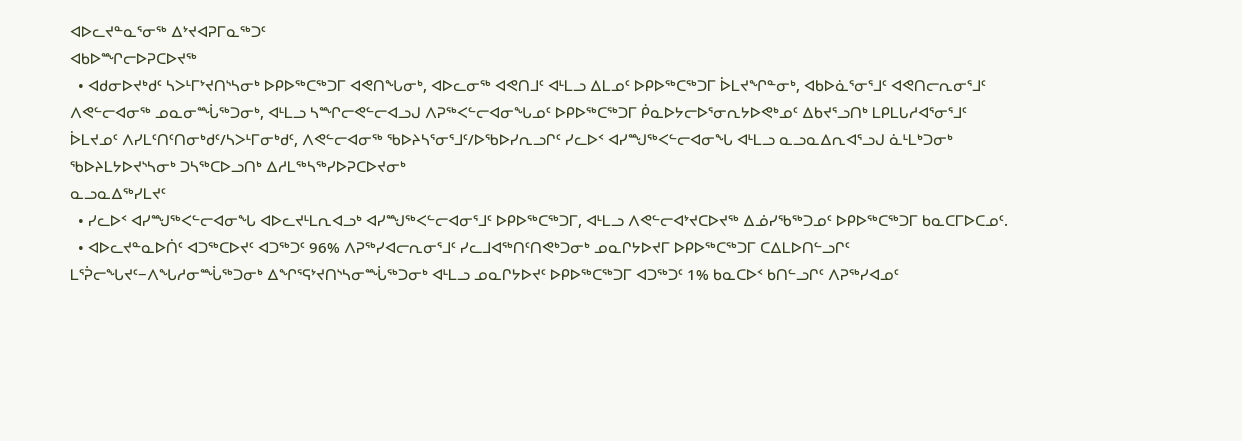ᐊᐅᓚᔪᓐᓇᕐᓂᖅ ᐃᔾᔪᐊᕈᒥᓇᖅᑐᑦ
ᐊᑲᐅᙱᓕᐅᕈᑕᐅᔪᖅ
  • ᐊᑯᓂᐅᔪᒃᑯᑦ ᓴᐳᒻᒥᔾᔪᑎᔅᓴᓂᒃ ᐅᑭᐅᖅᑕᖅᑐᒥ ᐊᕙᑎᖓᓂᒃ, ᐊᐅᓚᓂᖅ ᐊᕙᑎᒧᑦ ᐊᒻᒪᓗ ᐃᒪᓄᑦ ᐅᑭᐅᖅᑕᖅᑐᒥ ᐆᒪᔪᖏᓐᓂᒃ, ᐊᑲᐅᓈᕐᓂᕐᒧᑦ ᐊᕙᑎᓕᕆᓂᕐᒧᑦ ᐱᕙᓪᓕᐊᓂᖅ ᓄᓇᓂᙶᖅᑐᓂᒃ, ᐊᒻᒪᓗ ᓴᙱᓕᕙᓪᓕᐊᓗᒍ ᐱᕈᖅᐸᓪᓕᐊᓂᖓᓄᑦ ᐅᑭᐅᖅᑕᖅᑐᒥ ᑮᓇᐅᔭᓕᐅᕐᓂᕆᔭᐅᕙᒃᓄᑦ ᐃᑲᔪᕐᓗᑎᒃ ᒪᑭᒪᒐᓱᐊᕐᓂᕐᒧᑦ ᐆᒪᔪᓄᑦ ᐱᓯᒪᑦᑎᑦᑎᓂᒃᑯᑦ/ᓴᐳᒻᒥᓂᒃᑯᑦ, ᐱᕙᓪᓕᐊᓂᖅ ᖃᐅᔨᓴᕐᓂᕐᒧᑦ/ᐅᖃᐅᓯᕆᓗᒋᑦ ᓯᓚᐅᑉ ᐊᓯᙳᖅᐸᓪᓕᐊᓂᖓ ᐊᒻᒪᓗ ᓇᓗᓇᐃᕆᐊᕐᓗᒍ ᓈᒻᒪᒃᑐᓂᒃ ᖃᐅᔨᒪᔭᐅᔪᔅᓴᓂᒃ ᑐᓴᖅᑕᐅᓗᑎᒃ ᐃᓱᒪᖅᓴᖅᓯᐅᕈᑕᐅᔪᓂᒃ
ᓇᓗᓇᐃᖅᓯᒪᔪᑦ
  • ᓯᓚᐅᑉ ᐊᓯᙳᖅᐸᓪᓕᐊᓂᖓ ᐊᐅᓚᔪᒻᒪᕆᐊᓗᒃ ᐊᓯᙳᖅᐸᓪᓕᐊᓂᕐᒧᑦ ᐅᑭᐅᖅᑕᖅᑐᒥ, ᐊᒻᒪᓗ ᐱᕙᓪᓕᐊᔾᔪᑕᐅᔪᖅ ᐃᓅᓯᖃᖅᑐᓄᑦ ᐅᑭᐅᖅᑕᖅᑐᒥ ᑲᓇᑕᒥᐅᑕᓄᑦ.
  • ᐊᐅᓚᔪᓐᓇᐅᑏᑦ ᐊᑐᖅᑕᐅᔪᑦ ᐊᑐᖅᑐᑦ 96% ᐱᕈᖅᓯᐊᓕᕆᓂᕐᒧᑦ ᓯᓚᒧᐊᖅᑎᑦᑎᕙᒃᑐᓂᒃ ᓄᓇᒋᔭᐅᔪᒥ ᐅᑭᐅᖅᑕᖅᑐᒥ ᑕᐃᒪᐅᑎᓪᓗᒋᑦ ᒪᕐᕉᓕᖓᔪᑦ−ᐱᖓᓱᓂᙶᖅᑐᓂᒃ ᐃᖏᕐᕋᔾᔪᑎᔅᓴᓂᙶᖅᑐᓂᒃ ᐊᒻᒪᓗ ᓄᓇᒋᔭᐅᔪᑦ ᐅᑭᐅᖅᑕᖅᑐᒥ ᐊᑐᖅᑐᑦ 1% ᑲᓇᑕᐅᑉ ᑲᑎᓪᓗᒋᑦ ᐱᕈᖅᓯᐊᓄᑦ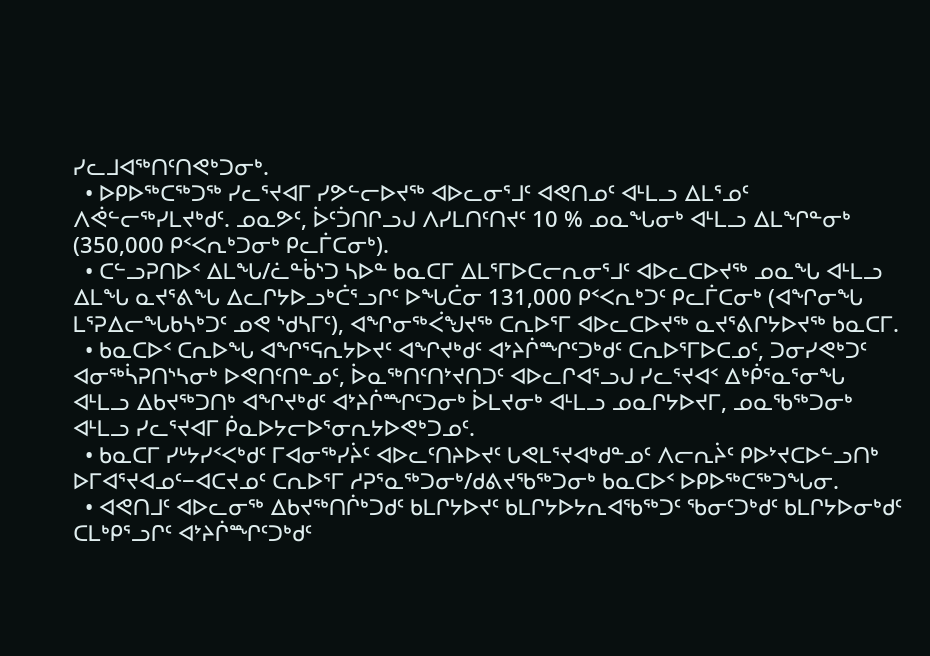ᓯᓚᒧᐊᖅᑎᑦᑎᕙᒃᑐᓂᒃ.
  • ᐅᑭᐅᖅᑕᖅᑐᖅ ᓯᓚᕐᔪᐊᒥ ᓯᕗᓪᓕᐅᔪᖅ ᐊᐅᓚᓂᕐᒧᑦ ᐊᕙᑎᓄᑦ ᐊᒻᒪᓗ ᐃᒪᕐᓄᑦ ᐱᕚᓪᓕᖅᓯᒪᔪᒃᑯᑦ. ᓄᓇᕗᑦ, ᐆᑦᑑᑎᒋᓗᒍ ᐱᓯᒪᑎᑦᑎᔪᑦ 10 % ᓄᓇᖓᓂᒃ ᐊᒻᒪᓗ ᐃᒪᖏᓐᓂᒃ (350,000 ᑭᑉᐸᕆᒃᑐᓂᒃ ᑭᓚᒦᑕᓂᒃ).
  • ᑕᓪᓗᕈᑎᐅᑉ ᐃᒪᖓ/ᓛᓐᑳᔅᑐ ᓴᐅᓐ ᑲᓇᑕᒥ ᐃᒪᕐᒥᐅᑕᓕᕆᓂᕐᒧᑦ ᐊᐅᓚᑕᐅᔪᖅ ᓄᓇᖓ ᐊᒻᒪᓗ ᐃᒪᖓ ᓇᔪᕐᕕᖓ ᐃᓚᒋᔭᐅᓗᒃᑖᕐᓗᒋᑦ ᐅᖓᑖᓂ 131,000 ᑭᑉᐸᕆᒃᑐᑦ ᑭᓚᒦᑕᓂᒃ (ᐊᖏᓂᖓ ᒪᕐᕈᐃᓕᖓᑲᓴᒃᑐᑦ ᓄᕙ ᔅᑯᓴᒥᑦ), ᐊᖏᓂᖅᐹᖑᔪᖅ ᑕᕆᐅᕐᒥ ᐊᐅᓚᑕᐅᔪᖅ ᓇᔪᕐᕕᒋᔭᐅᔪᖅ ᑲᓇᑕᒥ.
  • ᑲᓇᑕᐅᑉ ᑕᕆᐅᖓ ᐊᖏᕐᕋᕆᔭᐅᔪᑦ ᐊᖏᔪᒃᑯᑦ ᐊᔾᔨᒌᙱᑦᑐᒃᑯᑦ ᑕᕆᐅᕐᒥᐅᑕᓄᑦ, ᑐᓂᓯᕙᒃᑐᑦ ᐊᓂᖅᓵᕈᑎᔅᓴᓂᒃ ᐅᕙᑎᑦᑎᓐᓄᑦ, ᐆᓇᖅᑎᑦᑎᔾᔪᑎᑐᑦ ᐊᐅᓚᒋᐊᕐᓗᒍ ᓯᓚᕐᔪᐊᑉ ᐃᒃᑮᕐᓇᕐᓂᖓ ᐊᒻᒪᓗ ᐃᑲᔪᖅᑐᑎᒃ ᐊᖏᔪᒃᑯᑦ ᐊᔾᔨᒌᙱᑦᑐᓂᒃ ᐆᒪᔪᓂᒃ ᐊᒻᒪᓗ ᓄᓇᒋᔭᐅᔪᒥ, ᓄᓇᖃᖅᑐᓂᒃ ᐊᒻᒪᓗ ᓯᓚᕐᔪᐊᒥ ᑮᓇᐅᔭᓕᐅᕐᓂᕆᔭᐅᕙᒃᑐᓄᑦ.
  • ᑲᓇᑕᒥ ᓯᒡᔭᓯᑉᐸᒃᑯᑦ ᒥᐊᓂᖅᓯᔩᑦ ᐊᐅᓚᑦᑎᔨᐅᔪᑦ ᒐᕙᒪᕐᔪᐊᒃᑯᓐᓄᑦ ᐱᓕᕆᔩᑦ ᑭᐅᔾᔪᑕᐅᓪᓗᑎᒃ ᐅᒥᐊᕐᔪᐊᓄᑦ−ᐊᑕᔪᓄᑦ ᑕᕆᐅᕐᒥ ᓱᕈᕐᓇᖅᑐᓂᒃ/ᑯᕕᔪᖃᖅᑐᓂᒃ ᑲᓇᑕᐅᑉ ᐅᑭᐅᖅᑕᖅᑐᖓᓂ.
  • ᐊᕙᑎᒧᑦ ᐊᐅᓚᓂᖅ ᐃᑲᔪᖅᑎᒌᒃᑐᑯᑦ ᑲᒪᒋᔭᐅᔪᑦ ᑲᒪᒋᔭᐅᔭᕆᐊᖃᖅᑐᑦ ᖃᓂᑦᑐᒃᑯᑦ ᑲᒪᒋᔭᐅᓂᒃᑯᑦ ᑕᒪᒃᑭᕐᓗᒋᑦ ᐊᔾᔨᒌᙱᑦᑐᒃᑯᑦ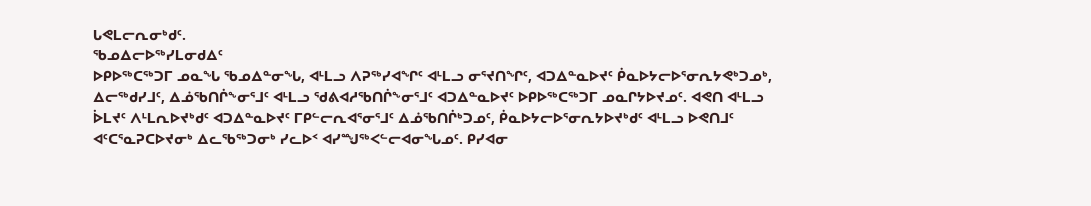ᒐᕙᒪᓕᕆᓂᒃᑯᑦ.
ᖃᓄᐃᓕᐅᖅᓯᒪᓂᑯᐃᑦ
ᐅᑭᐅᖅᑕᖅᑐᒥ ᓄᓇᖓ ᖃᓄᐃᓐᓂᖓ, ᐊᒻᒪᓗ ᐱᕈᖅᓯᐊᖏᑦ ᐊᒻᒪᓗ ᓂᕐᔪᑎᖏᑦ, ᐊᑐᐃᓐᓇᐅᔪᑦ ᑮᓇᐅᔭᓕᐅᕐᓂᕆᔭᕙᒃᑐᓄᒃ, ᐃᓕᖅᑯᓯᒧᑦ, ᐃᓅᖃᑎᒌᖕᓂᕐᒧᑦ ᐊᒻᒪᓗ ᖁᕕᐊᓱᖃᑎᒌᖕᓂᕐᒧᑦ ᐊᑐᐃᓐᓇᐅᔪᑦ ᐅᑭᐅᖅᑕᖅᑐᒥ ᓄᓇᒋᔭᐅᔪᓄᑦ. ᐊᕙᑎ ᐊᒻᒪᓗ ᐆᒪᔪᑦ ᐱᒻᒪᕆᐅᔪᒃᑯᑦ ᐊᑐᐃᓐᓇᐅᔪᑦ ᒥᑭᓪᓕᕆᐊᕐᓂᕐᒧᑦ ᐃᓅᖃᑎᒌᒃᑐᓄᑦ, ᑮᓇᐅᔭᓕᐅᕐᓂᕆᔭᐅᔪᒃᑯᑦ ᐊᒻᒪᓗ ᐅᕙᑎᒧᑦ ᐊᑦᑕᕐᓇᕈᑕᐅᔪᓂᒃ ᐃᓚᖃᖅᑐᓂᒃ ᓯᓚᐅᑉ ᐊᓯᙳᖅᐸᓪᓕᐊᓂᖓᓄᑦ. ᑭᓯᐊᓂ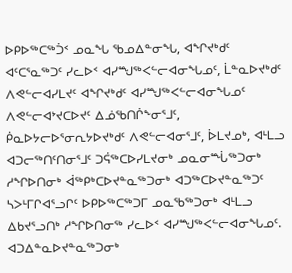ᐅᑭᐅᖅᑕᖅᑑᑉ ᓄᓇᖓ ᖃᓄᐃᓐᓂᖓ, ᐊᖏᔪᒃᑯᑦ ᐊᑦᑕᕐᓇᖅᑐᑦ ᓯᓚᐅᑉ ᐊᓯᙳᖅᐸᓪᓕᐊᓂᖓᓄᑦ, ᒫᓐᓇᐅᔪᒃᑯᑦ ᐱᕙᓪᓕᐊᓯᒪᔪᑦ ᐊᖏᔪᒃᑯᑦ ᐊᓯᙳᖅᐸᓪᓕᐊᓂᖓᓄᑦ ᐱᕙᓪᓕᐊᔾᔪᑕᐅᔪᑦ ᐃᓅᖃᑎᒌᖕᓂᕐᒧᑦ, ᑮᓇᐅᔭᓕᐅᕐᓂᕆᔭᐅᔪᒃᑯᑦ ᐱᕙᓪᓕᐊᓂᕐᒧᑦ, ᐆᒪᔪᓄᒃ, ᐊᒻᒪᓗ ᐊᑐᓕᖅᑎᑦᑎᓂᕐᒧᑦ ᑐᕌᖅᑕᐅᓯᒪᔪᓂᒃ ᓄᓇᓂᙶᖅᑐᓂᒃ ᓱᖏᐅᑎᓂᒃ ᐋᖅᑭᒃᑕᐅᔪᓐᓇᖅᑐᓂᒃ ᐊᑐᖅᑕᐅᔪᓐᓇᖅᑐᑦ ᓴᐳᒻᒥᒋᐊᕐᓗᒋᑦ ᐅᑭᐅᖅᑕᖅᑐᒥ ᓄᓇᖃᖅᑐᓂᒃ ᐊᒻᒪᓗ ᐃᑲᔪᕐᓗᑎᒃ ᓱᖏᐅᑎᓂᖅ ᓯᓚᐅᑉ ᐊᓯᙳᖅᐸᓪᓕᐊᓂᖓᓄᑦ.
ᐊᑐᐃᓐᓇᐅᔪᓐᓇᖅᑐᓂᒃ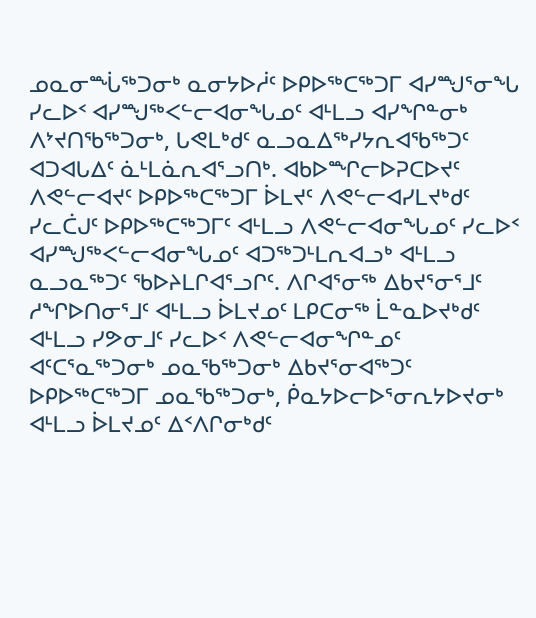ᓄᓇᓂᙶᖅᑐᓂᒃ ᓇᓂᔭᐅᓲᑦ ᐅᑭᐅᖅᑕᖅᑐᒥ ᐊᓯᙳᕐᓂᖓ ᓯᓚᐅᑉ ᐊᓯᙳᖅᐸᓪᓕᐊᓂᖓᓄᑦ ᐊᒻᒪᓗ ᐊᓯᖏᓐᓂᒃ ᐱᔾᔪᑎᖃᖅᑐᓂᒃ, ᒐᕙᒪᒃᑯᑦ ᓇᓗᓇᐃᖅᓯᔭᕆᐊᖃᖅᑐᑦ ᐊᑐᐊᒐᐃᑦ ᓈᒻᒪᓈᕆᐊᕐᓗᑎᒃ. ᐊᑲᐅᙱᓕᐅᕈᑕᐅᔪᑦ ᐱᕙᓪᓕᐊᔪᑦ ᐅᑭᐅᖅᑕᖅᑐᒥ ᐆᒪᔪᑦ ᐱᕙᓪᓕᐊᓯᒪᔪᒃᑯᑦ ᓯᓚᑖᒍᑦ ᐅᑭᐅᖅᑕᖅᑐᒥᑦ ᐊᒻᒪᓗ ᐱᕙᓪᓕᐊᓂᖓᓄᑦ ᓯᓚᐅᑉ ᐊᓯᙳᖅᐸᓪᓕᐊᓂᖓᓄᑦ ᐊᑐᖅᑐᒻᒪᕆᐊᓗᒃ ᐊᒻᒪᓗ ᓇᓗᓇᖅᑐᑦ ᖃᐅᔨᒪᒋᐊᕐᓗᒋᑦ. ᐱᒋᐊᕐᓂᖅ ᐃᑲᔪᕐᓂᕐᒧᑦ ᓱᖏᐅᑎᓂᕐᒧᑦ ᐊᒻᒪᓗ ᐆᒪᔪᓄᑦ ᒪᑭᑕᓂᖅ ᒫᓐᓇᐅᔪᒃᑯᑦ ᐊᒻᒪᓗ ᓯᕗᓂᒧᑦ ᓯᓚᐅᑉ ᐱᕙᓪᓕᐊᓂᖏᓐᓄᑦ ᐊᑦᑕᕐᓇᖅᑐᓂᒃ ᓄᓇᖃᖅᑐᓂᒃ ᐃᑲᔪᕐᓂᐊᖅᑐᑦ ᐅᑭᐅᖅᑕᖅᑐᒥ ᓄᓇᖃᖅᑐᓂᒃ, ᑮᓇᔭᐅᓕᐅᕐᓂᕆᔭᐅᔪᓂᒃ ᐊᒻᒪᓗ ᐆᒪᔪᓄᑦ ᐃᑉᐱᒋᓂᒃᑯᑦ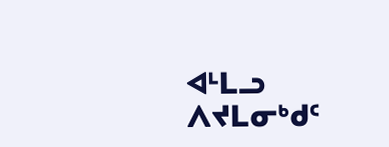ᐊᒻᒪᓗ ᐱᔪᒪᓂᒃᑯᑦ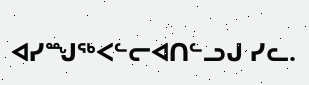ᐊᓯᙳᖅᐸᓪᓕᐊᑎᓪᓗᒍ ᓯᓚ.